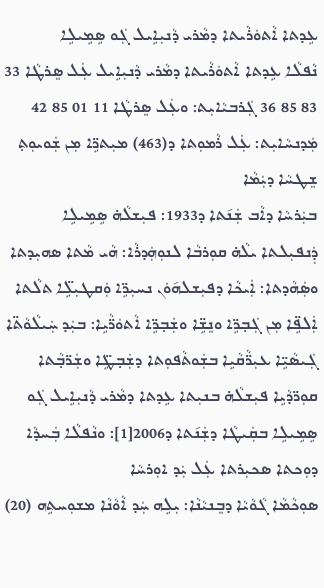ܥܹܕܬܐ ܐܵܬܘܿܪܵܝܬܐ ܕܡܵܪܝ ܕܵܢܝܼܐܹܝܠ ܓܲܘ ܣܹܡܹܝܠܹܐ
ܢܵܦܠܵܐ ܥܹܕܬܐ ܐܵܬܘܿܪܵܝܬܐ ܕܡܵܪܝ ܕܵܢܝܼܐܹܝܠ ܥܲܠ ܣܸܪܛܵܐ 33 83 85 36 ܓܲܪܒܝܵܐܝܼܬ: ܘܥܲܠ ܣܸܪܛܵܐ 11 01 85 42 ܡܲܕܢܚܵܐܝܼܬ: ܥܲܠ ܪܵܡܘܼܬܐ ܕ(463) ܡܝܼܬܖܹ̈ܐ ܡܼܢ ܫܲܘܝܘܼܬ݂ ܫܸܛܚܵܐ ܕܝܲܡܵܐ
ܒܝܲܪܚܵܐ ܕܐܵܒ ܫܲܢ݇ܬܐ ܕ1933: ܦܝܼܫܠܵܗ̇ ܣܹܡܹܝܠܹܐ ܕܲܢܦܝܼܠܬܐ ܝܠܵܗ̇ ܩܘܼܪܒܵܐ ܠܢܘܼܗܲܕܪܵܐ: ܗܵܝ ܡܵܬܐ ܣܗܝܼܕܬܐ ܘܣܲܗܵܕܬܐ: ܐܲܝܟܵܐ ܕܦܝܼܫܠܗ݇ܘܿܢ ܢܚܝܼܖܹ̈ܐ ܘܲܩܛܝܼܠܹ̈ܐ ܬܠܵܬܐ ܐܲܠܦܹ̈ܐ ܡܼܢ ܓܲܒ݂ܖܹ̈ܐ ܘܢܸܫܹ̈ܐ ܘܫܲܒ݂ܖܹ̈ܐ ܐܵܬܘܿܖ̈ܵܝܹܐ: ܒܝܲܕ ܚܲܝܠܵܘܵܬ̈ܐ ܓܲܝܣܵܝܹ̈ܐ ܥܝܼܖ̈ܵܩܵܝܹܐ ܒܫܲܘܬܵܦܘܼܬܐ ܕܫܲܒ݂ܛܹ̈ܐ ܘܫܲܖ̈ܒ݂ܵܬܐ ܩܘܼܖ̈ܕܵܝܹܐ ܦܝܼܫܠܵܗ̇ ܒܢܝܼܬܐ ܥܹܕܬܐ ܕܡܵܪܝ ܕܵܢܝܼܐܹܝܠ ܓܲܘ ܣܹܡܹܝܠܹܐ ܒܩܲܝܛܵܐ ܕܫܲܢ݇ܬܐ ܕ2006[1]: ܘܢܵܦܠܵܐ ܒܲܚܕܵܐ ܕܘܼܟܬܐ ܣܟܝܼܪܬܐ ܥܲܠ ܝܲܕ ܐܘܼܪܚܵܐ
ܣܘܼܟܵܡܵܐ ܓܵܘܵܝܵܐ ܕܒܸܢܝܵܢܵܐ: ܝܼܠܹܗ ܚܲܕ ܐܵܘܵܢܵܐ ܡܫܘܼܚܬܹܗ (20)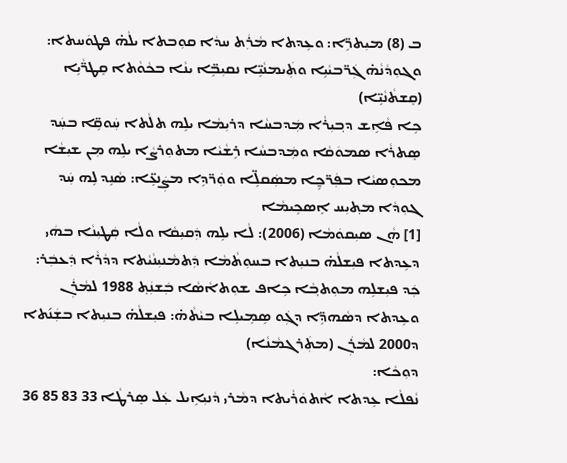ܒ (8) ܡܝܼܬܖܹ̈ܐ: ܘܥܹܕܬܐ ܡܵܪܲܬ ܚܕܵܐ ܩܘܼܒܬܐ ܝܠܵܗ̇ ܦܛܘܿܚܬܐ: ܘܓܘܼܕܵܢܵܗ̇ ܓܲܖ̈ܒܝܵܝܹܐ ܘܬܲܝܡܢܵܝܹ̈ܐ ܢܩܝܼܒܹ̈ܐ ܝܢܵܐ ܒܟܵܘܵܬܐ ܩܸܛܖ̈ܵܝܹܐ (ܩܸܫܬܵܢܵܝܹ̈ܐ)
ܟܹܐ ܦܵܐܹܫ ܕܒ݂ܝܼܪܵܐ ܡܲܕܒܚܵܐ ܕܪܝܼܡܵܐ ܝܠܹܗ ܬܠܵܬܐ ܚܲܘܩܹ̈ܐ ܒܚܲܕ ܣܸܬܪܵܐ ܣܡܘܿܩܵܐ ܘܡܲܕܒܚܵܐ ܪܹܫܵܝܵܐ ܡܬܘܼܪܨܵܐ ܝܠܹܗ ܡܼܢ ܫܝܼܫܵܐ ܡܟܘܼܣܝܵܐ ܒܦܲܖ̈ܟ̰ܹܐ ܡܣܲܩܠܹ̈ܐ ܘܘܲܖ̈ܕܹܐ ܡܨܲܢܥܹ̈ܐ: ܣܵܢܹܕ ܠܹܗ ܚܲܕ ܓܘܼܕܵܐ ܡܬ݂ܝܼܚ ܐܸܣܟܹܝܡܵܐ
[1] ܗܵܢ ܣܝܼܩܘܿܡܵܐ (2006): ܠܵܐ ܝܠܹܗ ܕܲܩܝܼܩܵܐ ܘܠܵܐ ܩܲܛܝܼܢܵܐ ܒܗܿܝ ܕܥܹܕܬܐ ܦܝܼܫܠܵܗ̇ ܒܢܝܼܬܐ ܒܚܘܼܬܵܡܵܐ ܕܲܬܡܵܢܝܼܢܵܝܵܬܐ ܕܕܵܪܵܐ ܕܲܥܒܲܪ: ܟܲܕ ܦܝܼܫܠܹܗ ܡܘܼܬܒ݂ܵܐ ܟܹܐܦ ܫܘܼܬܐܵܣܵܐ ܒܲܫܢܲܬ݂ 1988 ܠܡܵܪܲܢ ܘܥܹܕܬܐ ܕܣܵܗܕܹ̈ܐ ܕܓܲܘ ܣܹܡܹܝܠܹܐ ܒܝܵܬܵܗ̇: ܦܝܼܫܠܵܗ̇ ܒܢܝܼܬܐ ܒܫܲܢ݇ܬܐ ܕ2000 ܠܡܵܪܲܢ (ܡܬܲܪܓܡܵܢܵܐ)
ܕܘܼܟܵܐ:
ܢܵܦܠܵܐ ܥܹܕܬܐ ܐܵܬܘܿܪܵܝܬܐ ܕܡܵܪܝ ܕܵܢܝܼܐܹܝܠ ܥܲܠ ܣܸܪܛܵܐ 33 83 85 36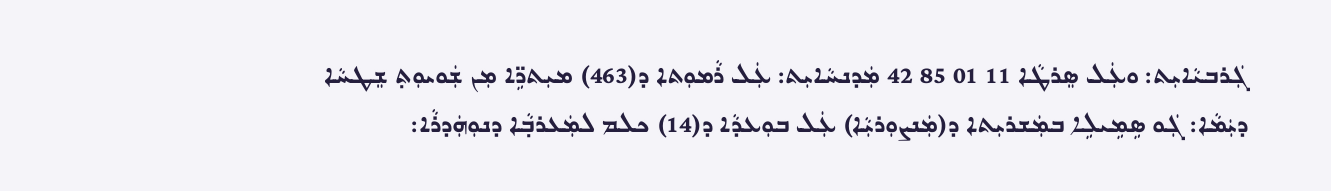ܓܲܪܒܝܵܐܝܼܬ: ܘܥܲܠ ܣܸܪܛܵܐ 11 01 85 42 ܡܲܕܢܚܵܐܝܼܬ: ܥܲܠ ܪܵܡܘܼܬܐ ܕ(463) ܡܝܼܬܖܹ̈ܐ ܡܼܢ ܫܲܘܝܘܼܬ݂ ܫܸܛܚܵܐ ܕܝܲܡܵܐ: ܓܲܘ ܣܹܡܹܝܠܹܐ ܒܡܲܫܪܝܼܬܐ ܕ(ܡܲܢܨܘܼܪܝܼܵܐ) ܥܲܠ ܒܘܼܥܕܵܐ ܕ(14) ܟܠܡ ܠܡܲܥܪܒ݂ܵܐ ܕܢܘܼܗܲܕܪܵܐ: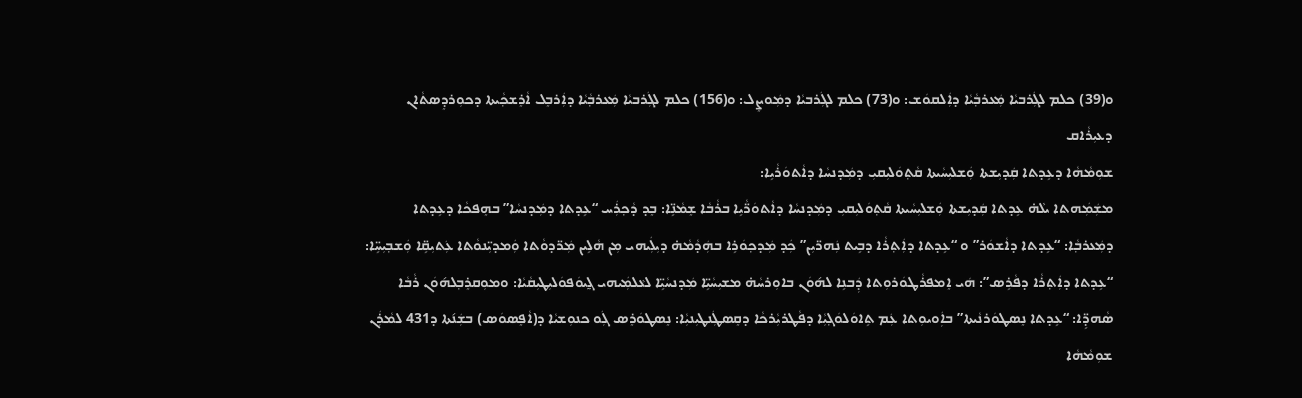ܘ(39) ܟܠܡ ܠܓܲܪܒܝܵܐ ܡܲܥܪܒ݂ܵܝܵܐ ܕܐܲܠܩܘܿܫ: ܘ(73) ܟܠܡ ܠܓܲܪܒܝܵܐ ܕܡܲܘܨܸܠ: ܘ(156) ܟܠܡ ܠܓܲܪܒܝܵܐ ܡܲܥܪܒ݂ܵܝܵܐ ܕܐܲܪܒܸܠ ܐܵܪܸܫܟ݂ܵܝܬܐ ܕܟܘܼܪܕܸܣܬܵܐܢ ܕܥܝܼܪܵܐܩ
ܫܘܼܡܵܗܵܐ ܕܥܹܕܬܐ ܩܲܕܝܼܫܬܐ ܘܲܫܠܝܼܚܵܝܬܐ ܩܵܬ݂ܘܿܠܝܼܩܝܼ ܕܡܲܕܢܚܵܐ ܕܐܵܬܘܿܪܵܝܹܐ:
ܡܫܲܡܲܗܬܐ ܝܠܵܗ̇ ܥܹܕܬܐ ܩܲܕܝܼܫܬܐ ܘܲܫܠܝܼܚܵܝܬܐ ܩܵܬ݂ܘܿܠܝܼܩܝܼ ܕܡܲܕܢܚܵܐ ܕܐܵܬܘܿܖ̈ܵܝܹܐ ܒܪܵܒܵܐ ܫܸܡܵܢܹ̈ܐ: ܒܸܕ ܕܵܟ݂ܪܲܚ “ܥܹܕܬܐ ܕܡܲܕܢܚܵܐ” ܒܗܸܦܟܵܐ ܕܥܹܕܬܐ ܕܡܲܥܪܒ݂ܵܐ: “ܥܹܕܬܐ ܕܐܵܫܘܿܪ” ܘ “ܥܹܕܬܐ ܕܐܲܬ݂ܪܵܐ ܕܒܹܝܬ ܢܲܗܖ̈ܝܼܢ” ܟܲܕ ܡܲܕܟ݂ܘܿܪܹܐ ܒܗܲܕܵܡܵܗ̇ ܕܝܼܠܲܝܗܝ ܡܼܢ ܗܵܠܹܝܢ ܡܲܖ̈ܕܘܵܬܐ ܘܲܡܕܝܼ̈ܢܘܵܬܐ ܥܲܬܝܼܩܹ̈ܐ ܘܲܫܒ݂ܝܼܚܹ̈ܐ: “ܥܹܕܬܐ ܕܐܲܬ݂ܪܵܐ ܕܦܵܪܹܣ”: ܗܿܝ ܐܸܡܦܪܵܛܘܿܪܘܼܬܐ ܕܲܒܢܹܐ ܠܗ݇ܘܿܢ ܒܐܘܼܪܚܵܗ̇ ܡܫܝܼܚܵܝܹ̈ܐ ܡܲܕܢܚܵܝܹ̈ܐ ܠܥܵܠܡܲܝܗܝ ܓ̰ܝܘܿܦܘܿܠܝܼܛܝܼܩܵܝܵܐ: ܘܡܘܼܩܪܸܒ݂ܠܗ݇ܘܿܢ ܪܵܒܵܐ ܣܵܗܕܹ̈ܐ: “ܥܹܕܬܐ ܢܸܣܛܘܿܪܢܵܝܬܐ” ܒܐܲܘܝܘܼܬܐ ܥܲܡ ܬܹܐܘܿܠܘܿܓ݂ܝܼܵܐ ܕܦܵܛܪܝܼܵܪܟܵܐ ܕܩܸܣܛܲܢܛܝܼܢܝܼܵܐ: ܢܸܣܛܘܿܪܸܣ ܓܲܘ ܟܢܘܼܫܝܵܐ ܕ(ܐܵܦܸܣܘܿܣ) ܒܫܲܢ݇ܬܐ ܕ431 ܠܡܵܪܲܢ
ܫܘܼܡܵܗܵܐ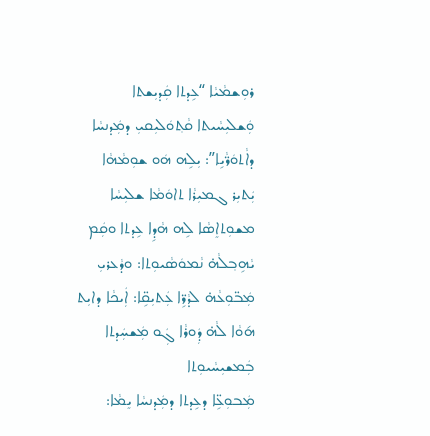ܪܘܼܫܡܵܝܵܐ “ܥܹܕܬܐ ܩܲܕܝܼܫܬܐ ܘܲܫܠܝܼܚܵܝܬܐ ܩܵܬ݂ܘܿܠܝܼܩܝܼ ܕܡܲܕܢܚܵܐ ܕܐܵܬܘܿܖ̈ܵܝܹܐ”: ܝܼܠܹܗ ܗܿܘ ܫܘܼܡܵܗܵܐ ܝܲܬܝܼܪ ܓܡܝܼܪܵܐ ܬܐܘܿܡܵܐ ܫܠܝܼܚܵܐ ܡܫܘܼܬܐܸܣܵܐ ܠܹܗ ܗܵܕܹܐ ܥܹܕܬܐ ܘܩܲܡ ܝܵܗܹܒ݂ܠܵܗ̇ ܢܵܡܘܿܣܵܝܘܼܬܐ: ܘܕܵܥܪܝܼ ܡܲܒ̈ܘܼܥܵܗ̇ ܠܕܵܖܹ̈ܐ ܥܲܬܝܼܩܹ̈ܐ: ܐܲܝܟܵܐ ܕܐܝܼܬ ܗ݇ܘܵܐ ܠܵܗ̇ ܕܲܘܪܵܐ ܓܲܘ ܡܲܫܚܲܕܬܐ ܒܲܡܫܝܼܚܵܝܘܼܬܐ
ܡܲܒܘܼܥܹ̈ܐ ܕܥܹܕܬܐ ܕܡܲܕܢܚܵܐ ܝܸܡܵܐ: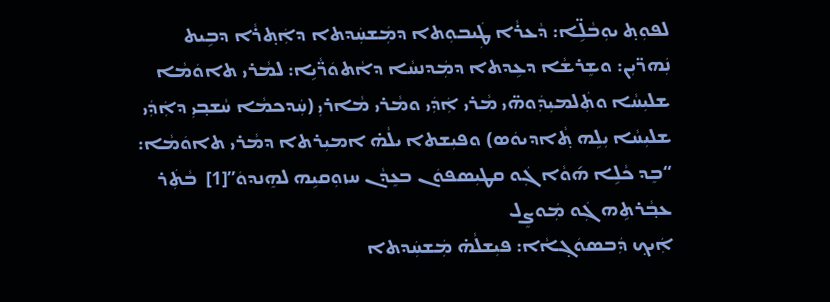ܠܦܘܼܬ݂ ܝܘܼܒܵܠܹ̈ܐ: ܕܵܥܪܵܐ ܛܲܝܒܘܼܬܐ ܕܡܲܫܚܲܕܬܐ ܕܐܲܬ݂ܪܵܐ ܕܒܹܝܬ ܢܲܗܖ̈ܝܼܢ: ܘܫܸܪܫܵܐ ܕܥܹܕܬܐ ܕܡܲܕܢܚܵܐ ܕܐܵܬܘܿܖ̈ܵܝܹܐ: ܠܡܵܪܝ ܬܐܘܿܡܵܐ ܫܠܝܼܚܵܐ ܘܬܲܠܡܝܼܕܲܘܗ̈ܝ ܡܵܪܝ ܐܲܕܲܝ ܘܡܵܪܝ ܡܵܐܪܝܼ (ܚܲܕܟܡܵܐ ܚܵܫܒ݂ܝܼ ܕܐܲܕܲܝ ܫܠܝܼܚܵܐ ܝܼܠܹܗ ܬ݂ܵܐܕܝܘܿܣ) ܘܦܝܼܫܬܐ ܝܠܵܗ̇ ܐܡܝܼܪܬܐ ܕܡܵܪܝ ܬܐܘܿܡܵܐ: “ܒܸܕ ܟܵܠܹܐ ܗ݇ܘܵܐ ܓܲܘ ܩܛܝܼܣܦܘܿܢ ܒܥܸܕܵܢ ܚܙܘܼܩܝܹܗ ܠܗܸܢܕܘܿ”[1]  ܒܵܬܲܪ ܥܒ݂ܵܪܬܹܗ ܓܲܘ ܡܲܘܨܸܠ
ܐܲܝܟ݂ ܕܲܒܣܘܿܓ݂ܐܵܐ: ܦܝܼܫܠܵܗ̇ ܡܲܫܚܲܕܬܐ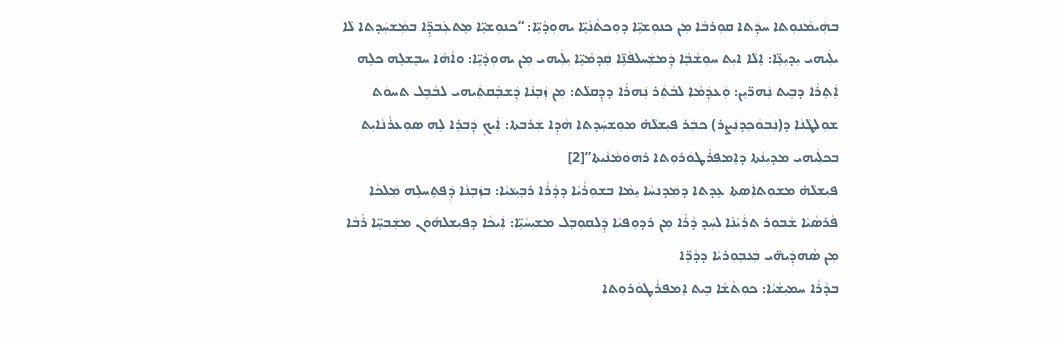ܒܗܲܝܡܵܢܘܼܬܐ ܚܕܲܬܐ ܩܘܼܪܒܵܐ ܡܼܢ ܟܢܘܼܫܝܹ̈ܐ ܕܘܼܟܬܵܢܵܝܹ̈ܐ ܝܗܘܼܕܵܝܹ̈ܐ: “ܟܢܘܼܫܝܹ̈ܐ ܡܸܬܥܲܒܕܹ̈ܐ ܒܡܲܫܚܲܕܬܐ ܠܵܐ ܝܠܲܝܗܝ ܝܼܕܝܼܥܹ̈ܐ: ܐܸܠܵܐ ܐܝܼܬ ܚܘܼܫܵܒ݂ܵܐ ܕܲܡܫܲܚܠܦܵܢܹ̈ܐ ܩܲܕܡܵܝܹ̈ܐ ܝܼܠܲܝܗܝ ܡܼܢ ܝܗܘܼܕܵܝܹ̈ܐ: ܘܐܵܗܵܐ ܚܒܸܫܠܹܗ ܟܠܹܗ ܐܲܬ݂ܪܵܐ ܕܒܹܝܬ ܢܲܗܖ̈ܝܼܢ: ܘܲܥܕܲܡܵܐ ܠܒܵܬܲܪ ܢܲܗܪܵܐ ܕܕܸܩܠܵܬ: ܡܼܢ ܙܲܒ݂ܢܵܐ ܕܲܫܒ݂ܵܩܬܲܝܗܝ ܠܒܵܒܹܠ ܬܚܘܿܬ ܫܘܼܠܛܵܢܵܐ ܕ(ܢܲܒܘܿܟ݂ܕܢܲܨܪ) ܟܒܲܪ ܦܝܼܫܠܵܗ̇ ܡܘܼܫܚܲܕܬܐ ܗܵܕܹܐ ܫܲܪܒܬܐ: ܐܲܝܟ݂ ܕܲܒܪܹܐ ܠܹܗ ܣܘܼܥܪܵܢܵܐܝܼܬ ܒܟܠܲܝܗܝ ܡܕܝܼܢܵܬܐ ܕܐܸܡܦܪܵܛܘܿܪܘܼܬܐ ܪܗܘܿܡܵܢܵܝܬܐ”[2]
ܦܝܼܫܠܵܗ̇ ܡܫܘܼܬܐܲܣܬܐ ܥܹܕܬܐ ܕܡܲܕܢܚܵܐ ܝܸܡܵܐ ܒܫܘܼܪܵܝܵܐ ܕܕܵܪܵܐ ܪܒ݂ܝܼܥܵܝܵܐ: ܒܙܲܒ݂ܢܵܐ ܕܲܦܬܸܚܠܹܗ ܡܲܠܟܵܐ ܦܵܪܣܵܝܵܐ ܫܵܒܘܼܪ ܬܪܲܝܵܢܵܐ ܠܚܲܕ ܕܵܪܵܐ ܡܼܢ ܪܕܘܼܦܝܵܐ ܕܲܠܩܘܼܒ݂ܠ ܡܫܝܼܚܵܝܹ̈ܐ: ܐܲܝܟܵܐ ܕܦܝܼܫܠܗ݇ܘܿܢ ܡܫܲܒܚܹ̈ܐ ܪܵܒܵܐ ܡܼܢ ܣܵܗܕܲܝܗ̈ܝ ܒܲܥܒ݂ܘܼܪܝܵܐ ܕܕܵܖܹ̈ܐ
ܒܕܵܪܵܐ ܚܡܝܼܫܵܝܵܐ: ܟܘܼܬܵܫܵܐ ܒܹܝܬ ܐܸܡܦܪܵܛܘܿܪܘܼܬܐ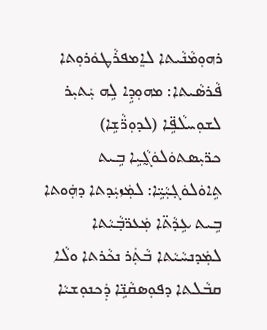ܪܗܘܼܡܵܢܵܝܬܐ ܠܐܸܡܦܪܵܛܘܿܪܘܼܬܐ ܦܵܪܣܵܝܬܐ: ܡܗܘܼܕܹܐ ܠܹܗ ܝܲܬܝܼܪ ܠܫܘܼܚܠܵܦܹ̈ܐ (ܠܕܘܼܖ̈ܵܫܹܐ) ܟܖ̈ܝܼܣܬܘܿܠܘܿܓ̰ܵܝܹܐ ܒܹܝܬ ܬܹܐܘܿܠܘܿܓ݂ܝܼܵܝܹ̈ܐ: ܠܡܲܙܝܲܕܬܐ ܕܗܲܘܬܐ ܒܹܝܬ ܥܹܕܵܬ̈ܐ ܡܲܥܖ̈ܒ݂ܵܝܵܬܐ ܠܡܲܕܢܚܵܝܵܬܐ ܒܵܬܲܪ ܢܟܵܪܬܐ ܘܠܵܐ ܩܒܵܠܬܐ ܕܦܘܼܣܩܵܢܹ̈ܐ ܕܲܟܢܘܼܫܝܵܐ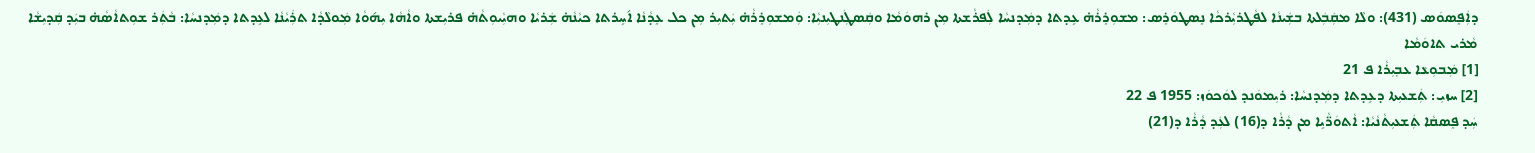ܕܐܲܦܸܣܘܿܣ (431): ܘܠܵܐ ܡܩܲܒܲܠܬܐ ܒܫܲܝܢܵܐ ܠܦܵܛܪܝܼܵܪܟܵܐ ܢܸܣܛܘܿܪܸܣ: ܡܫܘܼܪܸܪܵܗ̇ ܥܹܕܬܐ ܕܡܲܕܢܚܵܐ ܠܲܦܪܵܫܬܐ ܡܼܢ ܪܗܘܿܡܵܐ ܘܩܲܣܛܲܢܛܝܼܢܝܼܵܐ: ܘܲܡܫܘܼܪܸܪܵܗ̇ ܝܲܬܝܼܪ ܡܼܢ ܟܠ ܥܸܕܵܢܵܐ ܐ݇ܚܹܪܬܐ ܟܝܵܢܵܗ̇ ܫܲܪܝܵܐ ܘܗܝܼܵܝܘܼܬܵܗ̇ ܦܪܝܼܫܬܐ ܘܐܵܗܵܐ ܝܼܗ݇ܘܵܐ ܡܲܘܠܵܕܵܐ ܬܪܲܝܵܢܵܐ ܠܥܹܕܬܐ ܕܡܲܕܢܚܵܐ: ܒܵܬܲܪ ܫܘܼܬܐܵܣܵܗ̇ ܒܝܲܕ ܩܲܕܝܼܫܵܐ ܡܵܪܝ ܬܐܘܿܡܵܐ
[1] ܡܲܒܘܼܥܵܐ ܥܒ݂ܝܼܪܵܐ ܦ 21
[2] ܚܙܝܼ: ܬܲܫܥܝܼܬܐ ܕܥܹܕܬܐ ܕܡܲܕܢܚܵܐ: ܪܝܼܡܘܿܢܕ ܠܘܿܟܘܿܙ: 1955 ܦ 22
ܚܲܕ ܦܸܣܩܵܐ ܬܲܫܥܝܼܬܵܢܵܝܵܐ: ܐܵܬܘܿܖ̈ܵܝܹܐ ܡܢ ܕܵܪܵܐ ܕ(16) ܠܥܲܕ ܕܵܪܵܐ ܕ(21)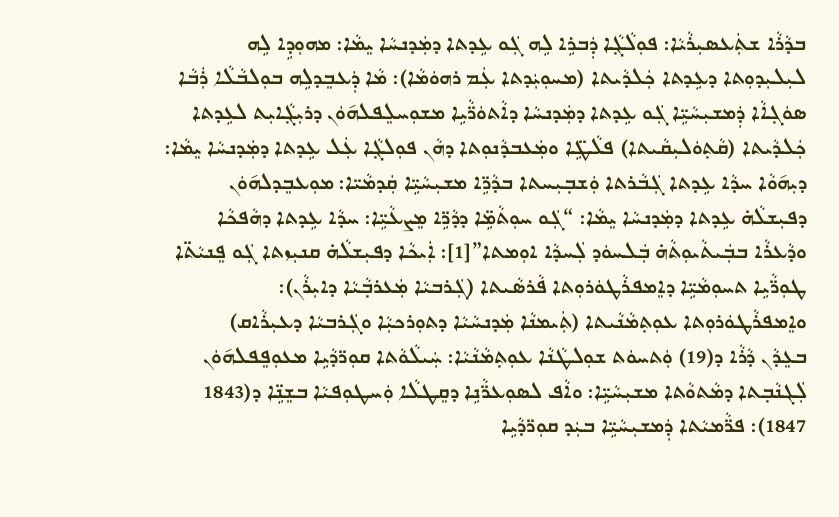ܒܕܵܪܵܐ ܫܬܲܥܣܝܼܪܵܝܵܐ: ܦܘܼܠܵܓ݂ܵܐ ܕܲܒܪܹܐ ܠܹܗ ܓܲܘ ܥܹܕܬܐ ܕܡܲܕܢܚܵܐ ܝܸܡܵܐ: ܡܗܘܼܕܹܐ ܠܹܗ ܠܝܼܠܝܼܕܘܼܬܐ ܕܥܹܕܬܐ ܟܲܠܕܵܝܬܐ (ܡܚܘܼܝܲܕܬܐ ܥܲܡ ܪܗܘܿܡܵܐ): ܡܵܐ ܕܲܥܒܸܕܠܹܗ ܒܘܼܠܒܵܠܵܐ ܪܲܒܵܐ ܣܘܿܓ݂ܐܵܐ ܕܲܡܫܝܼܚܵܝܹ̈ܐ ܓܲܘ ܥܹܕܬܐ ܕܡܲܕܢܚܵܐ ܕܐܵܬܘܿܖ̈ܵܝܹܐ ܡܫܘܼܚܠܸܦܠܗ݇ܘܿܢ ܕܪܝܼܓ݂ܵܐܝܼܬ ܠܥܹܕܬܐ ܟܲܠܕܵܝܬܐ (ܩܵܬ݂ܘܿܠܝܼܩܵܝܬܐ) ܦܠܵܛܹ̈ܐ ܘܡܲܥܒܕܵܢܘܼܬܐ ܕܗܵܢ ܦܘܼܠܓ݂ܵܐ ܥܲܠ ܥܹܕܬܐ ܕܡܲܕܢܚܵܐ ܝܸܡܵܐ: ܕܝܼܗ݇ܘܵܐ ܚܕܵܐ ܥܹܕܬܐ ܓܲܒܵܪܬܐ ܘܲܫܒ݂ܝܼܚܬܐ ܒܕܵܖܹ̈ܐ ܡܫܝܼܚܵܝܹ̈ܐ ܩܲܕܡܵܝ̈ܐ: ܡܘܼܥܒܸܕܠܗ݇ܘܿܢ ܕܦܝܼܫܠܵܗ̇ ܥܹܕܬܐ ܕܡܲܕܢܚܵܐ ܝܸܡܵܐ: “ܓܲܘ ܚܘܼܬܵܡܹ̈ܐ ܕܕܵܖܹ̈ܐ ܡܸܨܥܵܝܹ̈ܐ: ܚܕܵܐ ܥܹܕܬܐ ܕܗܵܦܟܵܐ ܘܕܵܥܪܵܐ ܒܒܲܝܬܵܝܘܼܬܵܗ̇ ܒܲܠܚܘܿܕ ܠܲܚܕܵܐ ܐܘܼܡܬܐ”[1]: ܐܲܝܟܵܐ ܕܦܝܼܫܠܵܗ̇ ܩܢܝܼܙܬܐ ܓܲܘ ܦܸܢܝܵܬ̈ܐ ܛܘܼܖ̈ܵܝܹܐ ܬܚܘܼܡܵܝܹ̈ܐ ܕܐܸܡܦܪܵܛܘܿܪܘܼܬܐ ܦܵܪܣܵܝܬܐ (ܓܲܪܒܝܵܐ ܡܲܥܪܒ݂ܵܝܵܐ ܕܐܝܼܪܵܢ): ܘܐܸܡܦܪܵܛܘܿܪܘܼܬܐ ܥܘܼܬ݂ܡܵܢܵܝܬܐ (ܬܲܝܡܢܵܐ ܡܲܕܢܚܵܝܵܐ ܕܬܘܼܪܟܝܼܵܐ ܘܓܲܪܒܝܵܐ ܕܥܝܼܪܵܐܩ)
ܒܥܸܕܵܢ ܕܵܪܵܐ ܕ(19) ܘܲܬܚܘܿܬ ܫܘܼܠܛܵܢܵܐ ܥܘܼܬ݂ܡܵܢܵܝܵܐ: ܚܲܝܠܵܘܵܬܐ ܩܘܼܖ̈ܕܵܝܹܐ ܡܥܘܼܦܸܦܠܗ݇ܘܿܢ  ܠܲܓܢܵܒ݂ܬܐ ܕܡܵܬܘܵܬܐ ܡܫܝܼܚܵܝܹ̈ܐ: ܘܐܵܦ ܠܣܘܼܥܖ̈ܵܢܹܐ ܕܩܸܛܠܵܐ ܘܲܚܛܘܼܦܝܵܐ ܒܫܸܢܹ̈ܐ ܕ(1843 1847): ܦܖ̈ܵܡܝܵܬܐ ܕܲܡܫܝܼܚܵܝܹ̈ܐ ܒܝܲܕ ܩܘܼܖ̈ܕܵܝܹܐ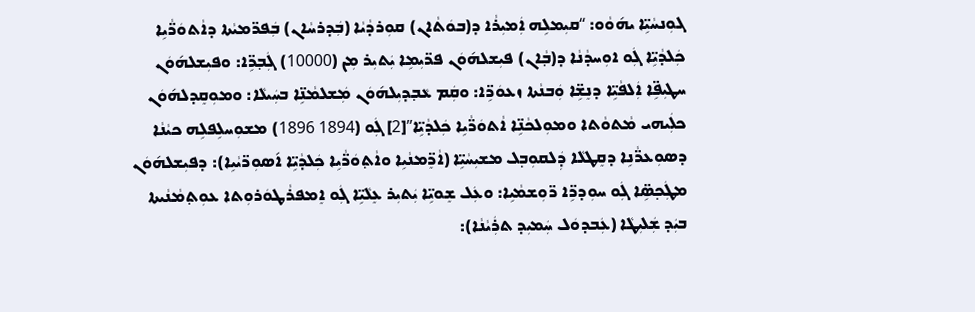ܓܘܼܢܚܵܝܹ̈ܐ ܝܗ݇ܘܵܘ: “ܩܝܼܡܠܹܗ ܐܲܡܝܼܪܵܐ ܕ(ܒܘܿܬܵܐܢ) ܩܘܼܪܕܵܝܵܐ (ܒܲܕܪܚܵܐܢ) ܒܲܦܖ̈ܡܝܵܬܐ ܕܐܵܬܘܿܖ̈ܵܝܹܐ ܟܲܠܕܵܝܹ̈ܐ ܓܲܘ ܐܘܼܚܕܵܢܵܐ ܕ(ܒ݂ܵܐܢ) ܦܝܼܫܠܗ݇ܘܿܢ ܦܖ̈ܝܼܡܹܐ ܝܲܬܝܼܪ ܡܼܢ (10000) ܓܲܒ݂ܖܹ̈ܐ: ܘܦܝܼܫܠܗ݇ܘܿܢ ܚܛܝܼܦܹ̈ܐ ܐܲܠܦܵܝܹ̈ܐ ܕܢܸܫܹ̈ܐ ܘܲܒܢܵܬܐ ܙܥܘܿܖܹ̈ܐ: ܘܩܲܡ ܥܵܒ݂ܕܝܼܠܗ݇ܘܿܢ ܡܲܫܠܡܵܢܹ̈ܐ ܒܚܲܝܠܵܐ: ܘܡܘܼܩܸܕܠܗ݇ܘܿܢ ܟܠܲܝܗܝ ܡܵܬܘܵܬܐ ܘܡܘܼܠܟܵܢܹ̈ܐ ܐܵܬܘܿܖ̈ܵܝܹܐ ܟܲܠܕܵܝܹ̈ܐ”[2] ܓܲܘ (1894 1896) ܡܫܘܼܚܠܹܦܠܹܗ ܟܝܵܢܵܐ ܕܣܘܼܥܖ̈ܵܢܹܐ ܕܩܸܛܠܵܐ ܕܲܠܩܘܼܒ݂ܠ ܡܫܝܼܚܵܝܹ̈ܐ (ܐܵܖܸ̈ܡܢܵܝܹܐ ܘܐܵܬ݂ܘܿܖ̈ܵܝܹܐ ܟܲܠܕܵܝܹ̈ܐ ܐ݇ܣܘܼܖ̈ܝܵܝܹܐ): ܕܦܝܼܫܠܗ݇ܘܿܢ ܡܛܲܟ݂ܣܹ̈ܐ ܓܲܘ ܚܘܼܕܖܹ̈ܐ ܖ̈ܘܼܫܡܵܝܹܐ: ܘܥܲܠ ܫܸܘܝܹ̈ܐ ܝܲܬܝܼܪ ܥܸܠܵܝܹ̈ܐ ܓܲܘ ܐܸܡܦܪܵܛܘܿܪܘܼܬܐ ܥܘܼܬ݂ܡܵܢܵܝܬܐ ܒܝܲܕ ܫܲܠܝܼܛܵܐ (ܥܲܒܕܘܿܠ ܚܲܡܝܼܕ ܬܪܲܝܵܢܵܐ):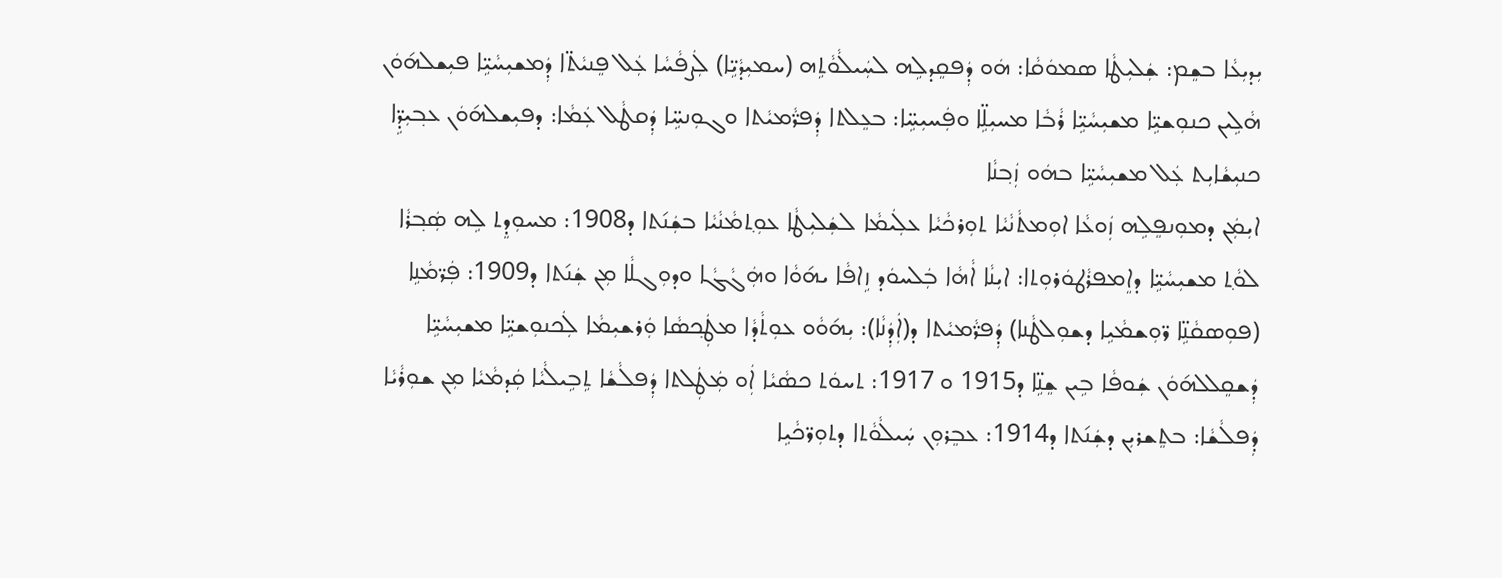ܝܼܕܝܼܥܵܐ ܒܫܸܡ: ܫܲܠܝܼܛܵܐ ܣܡܘܿܩܵܐ: ܗܿܘ ܕܲܦܩܸܕܠܹܗ ܠܚܲܝܠܵܘܵܬܹܗ (ܚܡܝܼܕܵܝܹ̈ܐ) ܠܲܨܦܵܚܵܐ ܥܲܠ ܦܸܢܝܵܬ̈ܐ ܕܲܡܫܝܼܚܵܝܹ̈ܐ ܦܝܼܫܠܗ݇ܘܿܢ ܗܵܠܹܝܢ ܟܢܘܼܫܝܹ̈ܐ ܡܫܝܼܚܵܝܹ̈ܐ ܪܵܒܵܐ ܡܚܝܼܠܹ̈ܐ ܘܦܲܚܝܼܚܹ̈ܐ: ܒܥܸܠܬܐ ܕܲܦܖ̈ܵܡܝܵܬܐ ܘܓܘܼܢܚܹ̈ܐ ܕܲܩܛܵܠ ܥܲܡܵܐ: ܕܦܝܼܫܠܗ݇ܘܿܢ ܥܒ݂ܝܼܕܹ̈ܐ ܟܢܝܼܫܵܐܝܼܬ ܥܲܠ ܡܫܝܼܚܵܝܹ̈ܐ ܒܗܿܘ ܙܲܒ݂ܢܵܐ
ܐܝܼܡܲܢ ܕܡܘܼܢܦܸܠܹܗ ܙܲܘܥܵܐ ܐܘܼܡܬܵܢܵܝܵܐ ܬܘܼܪܟܵܝܵܐ ܥܠܲܝܡܵܐ ܠܫܲܠܝܼܛܵܐ ܥܘܼܬ݂ܡܵܢܵܝܵܐ ܒܫܲܢ݇ܬܐ ܕ1908: ܡܚܘܼܕܸܬ ܠܹܗ ܣܲܒ݂ܪܵܐ ܠܘܵܬ݂ ܡܫܝܼܚܵܝܹ̈ܐ ܕܐܸܡܦܪܵܛܘܿܪܘܼܬܐ: ܐܝܼܢܵܐ ܐܵܗܵܐ ܒܲܠܚܘܿܕ ܙܹܐܦܵܐ ܝܗ݇ܘܵܐ ܘܗܲܓܵܓܵܐ ܘܕܘܼܓܠܵܐ ܡܼܢ ܫܲܢ݇ܬܐ ܕ1909: ܦܲܖ̈ܡܵܢܹܐ (ܦܘܼܣܩܵܢܹ̈ܐ ܖ̈ܘܼܫܡܵܝܹܐ ܕܫܘܼܠܛܵܢܐ) ܕܲܦܖ̈ܵܡܝܵܬܐ ܕ(ܐܲܕܲܢܵܐ): ܝܼܗ݇ܘܵܘ ܥܘܼܬܵܕܵܐ ܡܛܲܟ݂ܣܵܐ ܘܲܪܫܝܼܡܵܐ ܠܲܟܢܘܼܫܝܹ̈ܐ ܡܫܝܼܚܵܝܹ̈ܐ ܕܲܫܩܸܠܠܗ݇ܘܿܢ ܫܲܘܦܵܐ ܒܹܝܢ ܫܸܢܹ̈ܐ ܕ1915 ܘ 1917: ܬܚܘܿܬ ܟܣܵܝܵܐ ܐܲܘ ܡܲܛܲܠܬܐ ܕܲܦܠܵܫܵܐ ܬܹܒܹܝܠܵܝܵܐ ܩܲܕܡܵܝܵܐ ܡܼܢ ܫܘܼܪܵܝܵܐ ܕܲܦܠܵܫܵܐ: ܒܬܸܫܪܝܼܢ ܕܫܲܢ݇ܬܐ ܕ1914: ܥܒܸܪܘܼܢ ܚܲܝܠܵܘܵܬܐ ܕܬܘܼܖ̈ܟܵܝܹܐ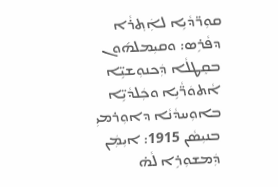ܩܘܼܖ̈ܕܵܝܹܐ ܠܐܲܬ݂ܪܵܐ ܕܦܵܪܹܣ: ܘܩܝܼܡܠܗ݇ܘܢ ܒܩܸܛܠܵܐ ܕܲܟܢܘܼܫܝܹ̈ܐ ܐܵܬܘܿܖ̈ܵܝܹܐ ܘܟܲܠܕܵܝܹ̈ܐ ܒܐܘܼܚܕܵܢܵܐ ܕܐܘܼܪܡܝܼ ܒܢܝܼܣܵܢ 1915: ܐܝܼܡܲܢ ܕܲܡܫܘܼܪܹܐ ܠܵܗ̇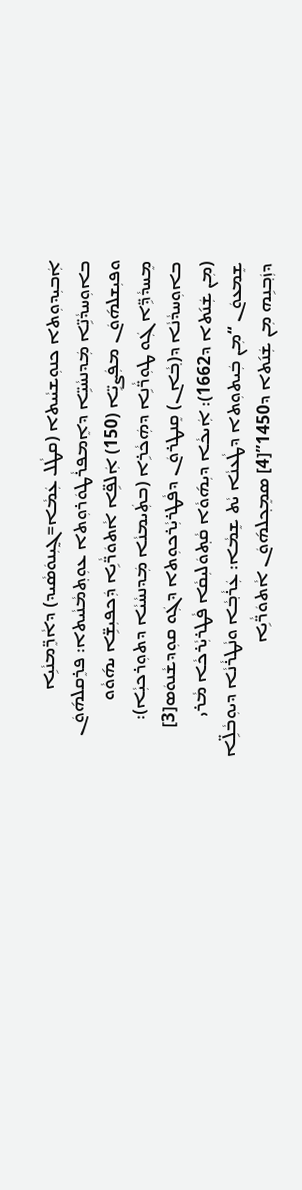ܐܲܒܝܼܕܘܼܬܐ ܟܢܘܼܫܝܵܝܬܐ (ܩܛܵܠ ܥܲܡܵܐ=ܓ̰ܝܼܢܘܿܣܵܝܕ) ܕܐܵܖܸ̈ܡܢܵܝܹܐ ܒܐܘܼܚܕܵܢܹ̈ܐ ܡܲܕܢܚܵܝܹ̈ܐ ܕܐܸܡܦܪܵܛܘܿܪܘܼܬܐ ܥܘܼܬ݂ܡܵܢܵܝܬܐ: ܦܪܸܩܠܗ݇ܘܿܢ ܘܦܝܼܫܠܗ݇ܘܿܢ ܡܦܲܨܝܹ̈ܐ (150) ܐܲܠܦܹ̈ܐ ܐܵܬܘܿܖ̈ܵܝܹܐ ܕܲܟܦܝܼܫܹ̈ܐ ܝܗ݇ܘܵܘ ܡܸܚܕܵܕܹ̈ܐ ܓܲܘ ܛܘܼܖ̈ܵܢܹܐ ܕܗܲܟܵܪܹܐ (ܒܬܲܝܡܢܵܐ ܡܲܕܢܚܵܝܵܐ ܕܬܘܼܪܟܝܼܵܐ): ܒܐܘܼܚܕܵܢܵܐ ܕ(ܒ݂ܵܐܢ) ܩܸܢܛܪܘܿܢ ܕܦܵܛܪܝܼܵܪܟܘܼܬܐ ܕܓܲܘ ܩܘܼܕܫܵܢܘܿܣ[3] (ܡܼܢ ܫܲܢ݇ܬܐ ܕ1662): ܐܲܝܟܵܐ ܕܝܼܗ݇ܘܵܐ ܩܵܬ݂ܘܿܠܝܼܩܵܐ ܦܵܛܪܝܼܵܪܟܵܐ ܡܵܪܝ ܫܸܡܥܘܿܢ “ܡܼܢ ܒܲܝܬܘܼܬܐ ܕܛܵܥܢܵܐ ܝܵܬ ܫܸܡܵܐ: ܥܲܪܵܒ݂ܵܐ ܘܢܵܛܪܵܢܵܐ ܕܝܘܼܒܵܠܹ̈ܐ ܕܙܲܒ݂ܢܹܗ ܡܼܢ ܫܲܢ݇ܬܐ ܕ1450”[4] ܣܡܸܟ݂ܠܗ݇ܘܿܢ ܐܵܬܘܿܖ̈ܵܝܹܐ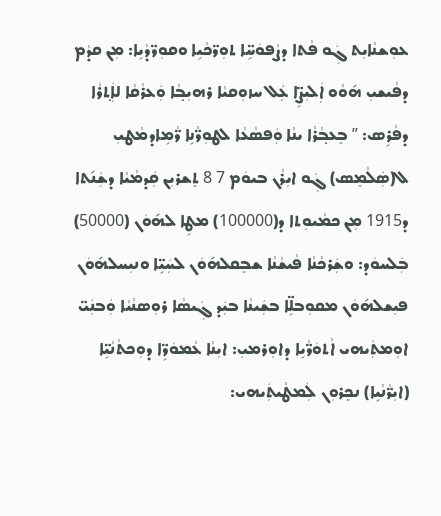ܥܘܼܫܢܵܐܝܼܬ ܓܲܘ ܦܵܬܐ ܕܨܵܦܘܿܚܹ̈ܐ ܬܘܼܖ̈ܟܵܝܹܐ ܘܩܘܼܖ̈ܕܵܝܹܐ: ܡܼܢ ܩܕܵܡ ܕܦܵܝܫܝܼ ܗ݇ܘܵܘ ܐܲܠܝܼܨܹ̈ܐ ܥܲܠ ܚܙܘܼܩܝܵܐ ܪܗܝܼܒ݂ܵܐ ܘܲܥܪܵܩܵܐ ܠܐܲܬ݂ܪܵܐ ܕܦܵܪܹܣ: ” ܒܸܥܒ݂ܵܪܵܐ ܝܢܵܐ ܘܲܦܣܵܥܵܐ ܠܛܘܼܖ̈ܵܢܹܐ ܖ̈ܵܡܹܐܕܡܵܛܝܼ ܠ(ܣܲܠܵܡܸܣ) ܓܲܘ ܐܝܼܪܵܢ ܒܝܘܿܡ 7 8 ܬܸܫܪܝܼܢ ܩܲܕܡܵܝܵܐ ܕܫܲܢ݇ܬܐ ܕ1915 ܡܼܢ ܟܡܵܝܘܼܬܐ ܕ(100000) ܡܛܹܐ ܠܗ݇ܘܿܢ (50000) ܒܲܠܚܘܿܕ: ܘܫܲܪܟܵܢܵܐ ܦܵܝܫܵܢܵܐ ܫܒܸܩܠܗ݇ܘܿܢ ܠܚܲܝܹ̈ܐ ܘܢܝܼܚܠܗ݇ܘܿܢ ܦܝܼܫܠܗ݇ܘܿܢ ܡܩܘܼܒܠܹ̈ܐ ܒܫܲܝܢܵܐ ܒܝܲܕ ܓܲܝܣܵܐ ܪܘܼܣܢܵܝܵܐ ܘܲܒܢܲܝ̈ ܐܘܼܡܬܲܝܗܝ ܐܵܬܘܿܖ̈ܵܝܹܐ ܕܐܘܼܪܡܝܼ: ܐܝܼܢܵܐ ܥܵܡܘܿܖܹ̈ܐ ܕܘܼܟܬܵܢܵܝܹ̈ܐ (ܐܝܼܖ̈ܵܢܵܝܹܐ) ܢܟܸܪܘܼܢ ܠܲܡܛܵܝܬܲܝܗܝ: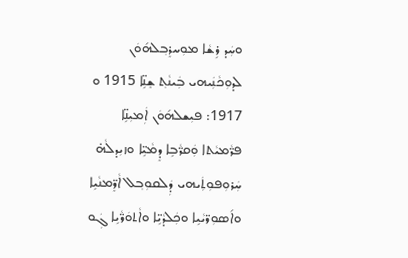ܘܚܲܕ ܪܹܫܵܐ ܡܘܼܚܪܸܒ݂ܠܗ݇ܘܿܢ ܠܕܘܼܟܵܢܲܝܗܝ ܒܲܝܢܵܬ݂ ܫܸܢܹ̈ܐ 1915 ܘ 1917: ܦܝܼܫܠܗ݇ܘܿܢ ܐܲܡܝܼܢܹ̈ܐ ܦܖ̈ܵܡܝܵܬܐ ܘܲܩܖ̈ܵܒܹܐ ܕܸܡܵܝܹ̈ܐ ܘܙܝܼܕܠܵܗ̇ ܚܲܪܘܼܦܘܼܬܲܝܗܝ ܕܲܠܩܘܼܒ݂ܠ ܐܵܖܸ̈ܡܢܵܝܹܐ ܘܐ݇ܣܘܼܖ̈ܝܵܝܹܐ ܘܟܲܠܕܵܝܹ̈ܐ ܘܐܵܬܘܿܖ̈ܵܝܹܐ ܓܲܘ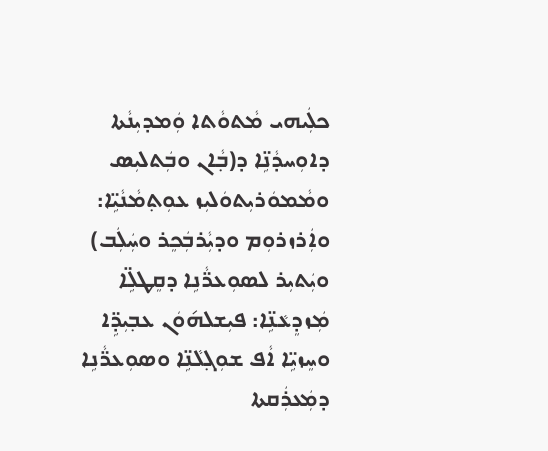ܟܠܲܝܗܝ ܡܵܬܘܵܬܐ ܘܲܡܕܝܼܢܵܬܐ ܕܐܘܼܚܕܵܢܹ̈ܐ ܕ(ܒ݂ܵܐܢ ܘܒܲܬܠܝܼܣ ܘܡܵܡܘܿܪܝܼܬܘܿܠܝܼܙ ܥܘܼܬ݂ܡܵܢܵܝܹ̈ܐ: ܘܐܲܪܙܪܘܼܡ ܘܕܝܼܵܪܒܲܟܸܪ ܘܚܲܠܲܒ) ܘܝܲܬܝܼܪ ܠܣܘܼܥܖ̈ܵܢܹܐ ܕܩܸܛܠܹ̈ܐ ܡܲܙܕܸܥܵܢܹ̈ܐ: ܦܝܼܫܠܗ݇ܘܿܢ ܥܒ݂ܝܼܕܹ̈ܐ ܘܚܸܙܝܹ̈ܐ ܐܵܦ ܫܘܼܓ݂ܠܵܢܹ̈ܐ ܘܣܘܼܥܖ̈ܵܢܹܐ ܕܡܲܥܪܲܩܬܐ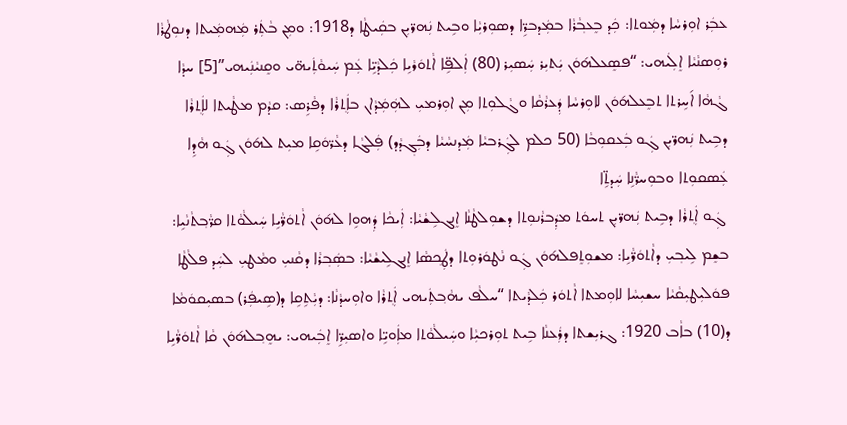ܥܒܲܪ ܐܘܼܪܚܵܐ ܕܡܲܘܬܐ: ܟܲܕ ܒܸܥܒ݂ܵܪܵܐ ܒܡܲܕܒܖܹ̈ܐ ܕܣܘܼܪܝܼܵܐ ܘܒܹܝܬ ܢܲܗܖ̈ܝܼܢ ܒܩܲܝܛܵܐ ܕ1918: ܘܡܼܢ ܒܵܬܲܪ ܡܲܗܡܲܝܬܐ ܕܢܘܼܛܵܪܵܐ ܪܘܼܣܢܵܝܵܐ ܐܸܠܲܝܗܝ: “ܦܣܸܥܠܗ݇ܘܿܢ ܝܲܬܝܼܪ ܚܲܣܝܼܪ (80) ܐܲܠܦܹ̈ܐ ܐܵܬܘܿܖܵܝܹܐ ܟܲܠܕܵܝܹ̈ܐ ܥܲܡ ܚܲܝܘܵܬܲܝܗ̈ܝ ܘܩܸܢܝܵܢܲܝܗܝ”[5] ܚܕܵܐ ܓܵܗܵܐ ܐ݇ܚܹܪܬܐ ܬܒܸܥܠܗ݇ܘܿܢ ܠܐܘܼܪܚܵܐ ܕܲܥܪܵܩܵܐ ܘܓܵܠܘܼܬܐ ܡܼܢ ܐܘܼܪܡܝܼ ܠܗܲܡܲܕܵܐܢ ܒܐܲܬ݂ܪܵܐ ܕܦܵܪܹܣ: ܩܕܵܡ ܡܛܵܝܬܐ ܠܐܲܬ݂ܪܵܐ ܕܒܹܝܬ ܢܲܗܖ̈ܝܼܢ ܓܲܘ ܒܲܥܩܘܼܒܵܐ (50 ܟܠܡ ܠܓܲܪܒܝܵܐ ܡܲܕܢܚܵܝܵܐ ܕܒܲܓ݂ܕܵܕ) ܦܲܠܓܵܐ ܕܥܵܖ̈ܘܿܩܹܐ ܡܝܼܬ ܠܗ݇ܘܿܢ ܓܲܘ ܗܵܕܹܐ ܥܲܣܩܘܼܬܐ ܘܒܘܼܚܖ̈ܵܢܹܐ ܚܲܕܬܹ̈ܐ
 ܓܲܘ ܐܲܬ݂ܪܵܐ ܕܒܹܝܬ ܢܲܗܖ̈ܝܼܢ ܬܚܘܿܬ ܡܕܲܒܪܵܢܘܼܬܐ ܕܫܘܼܠܛܵܢܵܐ ܐܸܢܓܠܹܫܵܝܵܐ: ܐܲܝܟܵܐ ܕܲܗܘܹܐ ܠܗ݇ܘܿܢ ܐܵܬܘܿܖ̈ܵܝܹܐ ܚܲܝܠܵܘܵܬܐ ܩܖ̈ܵܒ݂ܬܵܢܵܝܹܐ: ܒܫܸܡ ܠܹܝܒ݂ܝܼ ܕܐܵܬܘܿܖ̈ܵܝܹܐ: ܡܫܘܼܬܸܦܠܗ݇ܘܿܢ ܓܲܘ ܢܵܛܘܿܪܘܼܬܐ ܕܛܲܟ݂ܣܵܐ ܐܸܢܓܠܹܝܫܵܝܵܐ: ܒܣܲܒ݂ܪܵܐ ܕܩܵܢܝܼ ܘܡܵܛܝܼ ܠܚܲܕ ܦܠܵܛܵܐ ܦܘܿܠܝܼܛܝܼܩܵܝܵܐ ܚܫܝܼܚܵܐ ܠܐܘܼܡܬܐ ܐܵܬܘܿܪ ܟܲܠܕܵܝܬܐ “ܚܠܵܦ ܝܗܵܒ݂ܬܲܝܗܝ ܐܲܬ݂ܪܵܐ ܘܐܘܼܚܕܵܢܵܐ: ܕܝܼܵܬܹܩܹܐ ܕ(ܣܹܝܦܲܪ) ܒܣܝܼܩܘܿܡܵܐ ܕ(10) ܒܐܵܒ 1920: ܓܪܝܼܫܬܐ ܕܪܲܥܢܵܐ ܒܹܝܬ ܬܘܼܪܟܝܼܵܐ ܘܚܲܝܠܵܘܵܬܐ ܡܐܲܘܝܹ̈ܐ ܘܐܣܝܼܖܹ̈ܐ ܐܸܒܲܝܗܝ: ܝܗܸܒ݂ܠܗ݇ܘܿܢ ܩܵܐ ܐܵܬܘܿܖ̈ܵܝܹܐ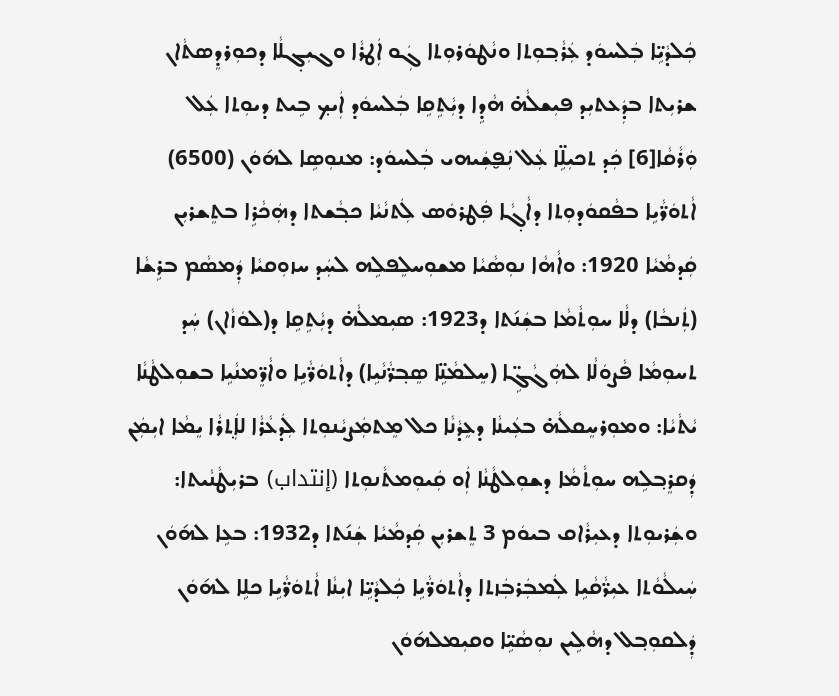ܟܲܠܕܵܝܹ̈ܐ ܒܲܠܚܘܿܕ ܥܲܪܵܒ݂ܘܼܬܐ ܘܢܵܛܘܿܪܘܼܬܐ ܓܲܘ ܐܲܛܪܵܐ ܘܓܝܼܓ݂ܠܵܐ ܕܟܘܼܪܕܸܣܬܵܐܢ ܫܪܝܼܬܐ ܒܕܲܥܬܝܼܕ ܦܝܼܫܠܵܗ̇ ܗܵܕܹܐ ܕܝܼܵܬܹܩܹܐ ܒܲܠܚܘܿܕ ܐܲܝܟ݂ ܒܹܝܬ ܕܝܘܼܬܐ ܥܲܠ ܘܲܪܵܩܵܐ[6] ܟܲܕ ܬܟܝܼܠܹ̈ܐ ܥܲܠ ܢܲܦ̮ܫܲܝܗܝ ܒܲܠܚܘܿܕ: ܡܢܘܼܣܹܐ ܠܗ݇ܘܿܢ (6500) ܐܵܬܘܿܖ̈ܵܝܹܐ ܒܦܵܩܘܿܕܘܼܬܐ ܕܐܵܓ݂ܵܐ ܦܲܛܪܘܿܣ ܠܲܬܢܵܝܵܐ ܟܒ݂ܵܫܬܐ ܕܗܲܟܵܪܹܐ ܒܬܸܫܪܝܼܢ ܩܲܕܡܵܝܵܐ 1920: ܘܐܵܗܵܐ ܢܘܼܣܵܝܵܐ ܡܫܘܼܚܠܸܦܠܹܗ ܠܚܲܕ ܚܙܘܼܩܝܵܐ ܕܲܡܣܵܡ ܒܪܹܫܵܐ (ܬܲܢܒܵܐ) ܕܠܵܐ ܚܘܼܬܵܡܵܐ ܒܫܲܢ݇ܬܐ ܕ1923: ܣܝܼܡܠܵܗ̇ ܕܝܼܵܬܹܩܹܐ ܕ(ܠܘܿܙܵܐܢ) ܚܲܕ ܬܚܘܼܡܵܐ ܦܵܨܘܿܠܵܐ ܠܗܲܓܵܓܹ̈ܐ (ܚܸܠܡܵܢܹ̈ܐ ܣܸܒ݂ܖ̈ܵܢܵܝܹܐ) ܕܐܵܬܘܿܖ̈ܵܝܹܐ ܘܐܵܖܸ̈ܡܢܵܝܹܐ ܒܫܘܼܠܛܵܢܵܐ ܝܵܬܵܝܵܐ: ܘܡܘܼܪܚܸܩܠܵܗ̇ ܒܥܲܝܢܵܐ ܕܥܸܕܵܢܵܐ ܟܠ ܡܸܬܡܲܨܝܵܢܘܼܬܐ ܠܲܕܥܵܪܵܐ ܠܐܲܬ݂ܪܵܐ ܝܸܡܵܐ ܐܝܼܡܲܢ ܕܲܩܪܸܒ݂ܠܹܗ ܚܘܼܬܵܡܵܐ ܕܫܘܼܠܛܵܢܵܐ ܐܲܘ ܩܲܝܘܼܡܬܵܢܘܼܬܐ (إنتداب) ܒܪܝܼܛܵܢܵܝܬܐ: ܘܫܲܪܝܘܼܬܐ ܕܥܝܼܪܵܐܩ ܒܝܘܿܡ 3 ܬܸܫܪܝܼܢ ܩܲܕܡܵܝܵܐ ܫܲܢ݇ܬܐ ܕ1932: ܒܥܹܐ ܠܗ݇ܘܿܢ ܚܲܝܠܵܘܵܬܐ ܥܝܼܖ̈ܵܩܵܝܹܐ ܠܲܡܒܲܪܒܲܙܬܐ ܕܐܵܬܘܿܖ̈ܵܝܹܐ ܟܲܠܕܵܝܹ̈ܐ ܐܝܼܢܵܐ ܐܵܬܘܿܖ̈ܵܝܹܐ ܟܠܹܐ ܠܗ݇ܘܿܢ ܕܲܠܩܘܼܒ݂ܠ ܕܗܵܠܹܝܢ ܢܘܼܣܵܝܹ̈ܐ ܘܩܝܼܡܠܗ݇ܘܿܢ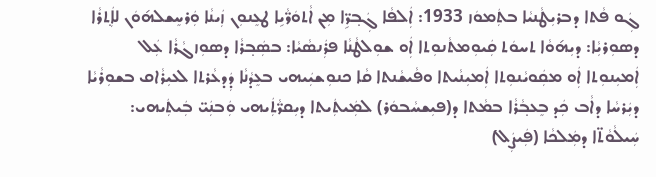ܓܲܘ ܦܵܬܐ ܕܒܪܝܼܛܵܢܝܵܐ ܒܬܲܡܘܿܙ 1933: ܐܲܠܦܵܐ ܓܲܒ݂ܖܹ̈ܐ ܡܼܢ ܐܵܬܘܿܖ̈ܵܝܹܐ ܛܥܸܢܘܼܢ ܙܲܝܢܵܐ ܘܲܪܚܸܫܠܗ݇ܘܿܢ ܠܐܲܬ݂ܪܵܐ ܕܣܘܼܪܝܼܵܐ: ܕܝܼܗ݇ܘܵܐ ܬܚܘܿܬ ܩܲܝܘܼܡܬܵܢܘܼܬܐ ܐܲܘ ܫܘܼܠܛܵܢܵܐ ܦܪܲܢܣܵܝܵܐ: ܒܣܲܒ݂ܪܵܐ ܕܣܘܼܙܓܵܪܵܐ ܥܲܠ ܐܲܡܝܼܢܘܼܬܐ ܐܲܘ ܡܩܲܘܝܵܢܘܼܬܐ ܐܲܡܝܼܢܵܝܬܐ ܘܦܵܝܫܵܢܬܐ ܩܵܐ ܟܢܘܼܫܝܲܝܗܝ ܒܥܸܕܵܢܵܐ ܕܲܕܥܵܪܬܐ ܠܥܝܼܪܵܐܩ ܒܫܘܼܪܵܝܵܐ ܕܝܲܪܚܵܐ ܕܐܵܒ ܟܲܕ ܒܸܥܒ݂ܵܪܵܐ ܒܡܵܬܐ ܕ(ܦܝܼܫܚܵܒܘܿܪ) ܠܡܲܝܬܲܝܬܐ ܕܝܼܩܖ̈ܵܬܲܝܗܝ ܘܲܒܢܲܝ̈ ܒܲܝܬܲܝܗܝ: ܚܲܝܠܵܘܵܬ̈ܐ ܕܡܲܠܟܵܐ (ܦܲܝܨܲܠ)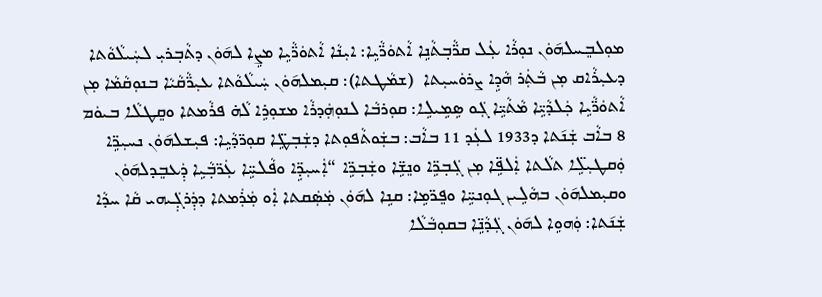ܡܘܼܠܒܸܚܠܗ݇ܘܿܢ ܢܘܼܪܵܐ ܥܲܠ ܩܖ̈ܵܒ݂ܬܵܢܹܐ ܐܵܬܘܿܖ̈ܵܝܹܐ: ܐܝܼܢܵܐ ܐܵܬܘܿܖ̈ܵܝܹܐ ܡܨܹܐ ܠܗ݇ܘܿܢ ܕܬܵܒ݂ܪܝܼ ܠܚܲܝܠܵܘܵܬܐ ܕܥܝܼܪܵܐܩ ܡܼܢ ܒܵܬܲܪ ܗܵܕܹܐ ܨܪܘܿܚܝܼܬܐ  (ܫܡܵܛܬܐ): ܩܝܼܡܠܗ݇ܘܿܢ ܚܲܝܠܵܘܵܬܐ ܥܝܼܖ̈ܵܩܵܝܵܐ ܒܢܘܼܩܵܡܵܐ ܡܼܢ ܐܵܬܘܿܖ̈ܵܝܹܐ ܟܲܠܕܵܝܹ̈ܐ ܡܵܬܵܝܹ̈ܐ ܓܲܘ ܣܹܡܹܝܠܹܐ: ܩܘܼܪܒܵܐ ܠܢܘܼܗܲܕܪܵܐ ܡܫܘܼܪܹܐ ܠܵܗ̇ ܦܪܵܡܬܐ ܘܩܸܛܠܵܐ ܒܝܘܿܡ 8 ܒܐܵܒ ܫܲܢ݇ܬܐ ܕ1933 ܠܥܲܕ 11 ܒܐܵܒ: ܒܫܲܘܬܵܦܘܼܬܐ ܕܫܲܒ݂ܛܹ̈ܐ ܩܘܼܖ̈ܕܵܝܹܐ: ܦܝܼܫܠܗ݇ܘܿܢ ܢܚܝܼܖܹ̈ܐ ܘܲܩܛܝܼܠܹ̈ܐ ܬܠܵܬܐ ܐܲܠܦܹ̈ܐ ܡܼܢ ܓܲܒ݂ܖܹ̈ܐ ܘܢܸܫܹ̈ܐ ܘܫܲܒ݂ܖܹ̈ܐ “ܐܲܚܝܼܕܹ̈ܐ ܘܦܵܠܚܹ̈ܐ ܥܲܖ̈ܒ݂ܵܝܹܐ ܕܲܥܒܸܕܠܗ݇ܘܿܢ ܘܩܝܼܡܠܗ݇ܘܿܢ ܒܗܵܠܹܝܢ ܓܘܼܢܚܹ̈ܐ ܘܦܸܖ̈ܡܹܐ: ܩܢܹܐ ܠܗ݇ܘܿܢ ܡܲܣܲܩܬܐ ܐܲܘ ܡܲܪܲܡܬܐ ܕܕܲܪܓ݂ܲܝܗܝ ܩܵܐ ܚܕܵܐ ܫܲܢ݇ܬܐ: ܘܲܗܘܹܐ ܠܗ݇ܘܿܢ ܓܲܕܵܢܹ̈ܐ ܒܩܘܼܒܵܠܵܐ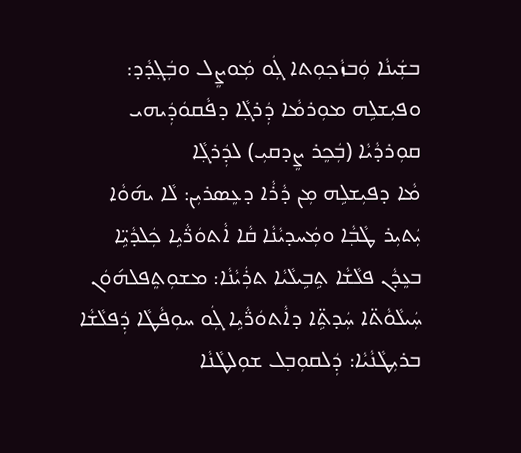ܒܫܲܝܢܵܐ ܘܲܒܙܵܟ݂ܘܼܬܐ ܓܲܘ ܡܲܘܨܸܠ ܘܒܲܓ݂ܕܵܕ: ܘܦܝܼܫܠܹܗ ܡܘܼܪܡܵܐ ܕܲܪܓ݂ܵܐ ܕܦܵܩܘܿܕܲܝܗܝ ܩܘܼܪܕܵܝܵܐ (ܒܲܟܸܪ ܨܸܕܩܝܼ) ܠܕܲܪܓ݂ܵܐ
ܡܵܐ ܕܦܝܼܫܠܹܗ ܡܼܢ ܕܵܪܵܐ ܕܥܸܣܪܝܼܢ: ܠܵܐ ܝܗ݇ܘܵܐ ܝܲܬܝܼܪ ܛܵܒ݂ܵܐ ܘܡܲܚܕܝܵܢܵܐ ܩܵܐ ܐܵܬܘܿܖ̈ܵܝܹܐ ܟܲܠܕܵܝܹ̈ܐ ܒܥܸܕܵܢ ܦܠܵܫܵܐ ܬܹܒܹܝܠܵܝܵܐ ܬܪܲܝܵܢܵܐ: ܡܫܘܼܬܸܦܠܗ݇ܘܿܢ ܚܲܝܠܵܘܵܬ̈ܐ ܚܲܕܬܹ̈ܐ ܕܐܵܬܘܿܖ̈ܵܝܹܐ ܓܲܘ ܚܘܼܦܵܛܵܐ ܕܲܦܠܵܫܵܐ ܒܪܝܼܛܵܢܵܝܵܐ: ܕܲܠܩܘܼܒ݂ܠ ܫܘܼܠܛܵܢܵܐ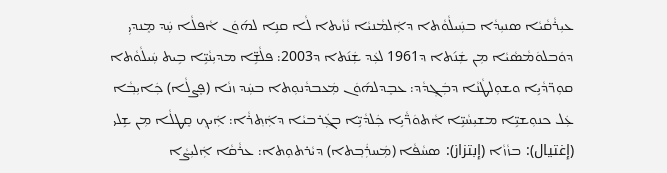ܥܝܼܪܵܩܵܝܵܐ ܣܢܝܼܕܵܐ ܒܚܲܝܠܵܘܵܬܐ ܕܐܲܠܡܵܢܝܵܐ ܢܵܙܵܝܬܐ ܠܵܐ ܩܢܹܐ ܠܗ݇ܘܿܢ ܐܵܦܠܵܐ ܚܲܕ ܡܸܢܕܝܼ ܕܘܿܒܠܘܿܡܵܣܵܝܵܐ ܡܼܢ ܫܲܢ݇ܬܐ ܕ1961 ܠܥܲܕ ܫܲܢ݇ܬܐ ܕ2003: ܦܠܵܫܹ̈ܐ ܡܕܝܼܢܵܝܹ̈ܐ ܒܹܝܬ ܚܲܝܠܵܘܵܬܐ ܩܘܼܖ̈ܕܵܝܹܐ ܘܫܘܼܠܛܵܢܵܐ ܕܒܲܓ݂ܕܵܕ: ܥܒܸܕܠܗ݇ܘܿܢ ܡܲܥܒܕܵܢܘܼܬܐ ܒܚܲܕ ܙܢܵܐ (ܦܸܨܠܵܐ) ܟܲܐܝܼܒ݂ܵܐ ܥܲܠ ܟܢܘܼܫܝܹ̈ܐ ܡܫܝܼܚܵܝܹ̈ܐ ܐܵܬܘܿܖ̈ܵܝܹܐ ܟܲܠܕܵܝܹ̈ܐ ܒܓܲܪܒܝܵܐ ܕܐܲܬ݂ܪܵܐ: ܐܲܝܟ݂ ܩܸܛܠܵܐ ܡܼܢ ܫܹܠܝ (إغتيال): ܒܙܵܙܵܐ (إبتزاز): ܣܚܵܦܵܐ (ܡܲܚܪܲܒ݂ܬܐ) ܕܝܵܪܬܘܼܬܐ: ܥܪܵܩܵܐ ܐܲܠܝܼܨܵܐ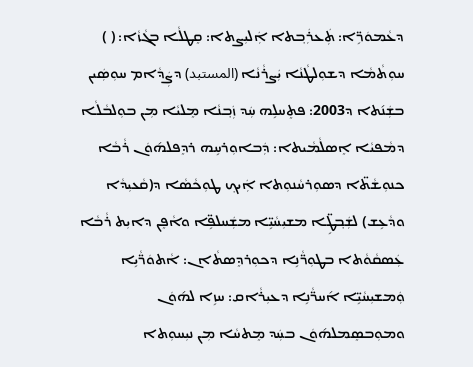ܕܥܵܡܘܿܖܹ̈ܐ: ܬܲܥܪܲܒ݂ܬܐ ܐܲܠܝܼܨܬܐ: ܩܸܛܠܵܐ ܒܓܵܙܵܐ: ( )
ܚܘܼܬܵܡܵܐ ܕܫܘܼܠܛܵܢܵܐ ܝܲܨܪܵܢܵܐ (المستبد) ܕܨܲܕܵܐܡ ܚܘܼܣܲܝܢ ܒܫܲܢ݇ܬܐ ܕ2003: ܦܬܸܚܠܹܗ ܚܲܕ ܙܲܒ݂ܢܵܐ ܡܸܠܝܵܐ ܡܼܢ ܒܘܼܠܒܵܠܵܐ ܕܡܵܦܝܵܐ ܐܸܣܠܵܡܵܝܬܐ: ܕܲܒܐܘܼܪܚܹܗ ܪܕܸܦܠܗ݇ܘܿܢ ܪܵܒܵܐ ܟܢܘܼܫܵܬ̈ܐ ܕܣܘܼܪܚܵܢܘܼܬܐ ܐܲܝܟ݂ ܛܘܼܟܵܣܵܐ ܕ(ܩܵܥܝܼܕܵܐ ܘܕܵܥܹܫ) ܠܫܲܒ݂ܛܹ̈ܐ ܡܫܝܼܚܵܝܹ̈ܐ ܡܫܲܚܠܦܹ̈ܐ ܘܐܵܦܸܢ ܕܐܝܼܬ ܪܵܒܵܐ ܥܲܣܩܵܘܵܬܐ ܒܛܘܼܖ̈ܵܢܹܐ ܕܟܘܼܪܕܸܣܬܵܐܢ: ܐܵܬܘܿܖ̈ܵܝܹܐ ܘܲܡܫܝܼܚܵܝܹ̈ܐ ܐ݇ܚܖ̈ܵܢܹܐ ܕܥܝܼܪܵܐܩ: ܚܙܹܐ ܠܗ݇ܘܿܢ ܘܡܘܼܒܣܸܡܠܗ݇ܘܿܢ ܒܚܲܕ ܡܸܬܚܵܐ ܡܼܢ ܢܝܼܚܘܼܬܐ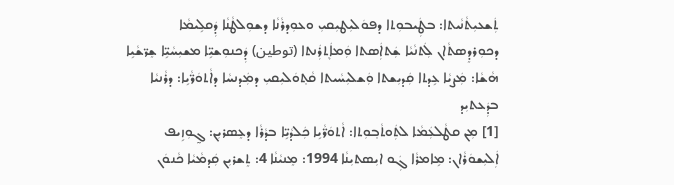ܬܲܫܥܝܼܬܵܢܵܝܬܐ: ܒܛܲܝܒܘܼܬܐ ܕܦܘܿܠܝܼܛܝܼܩܝܼ ܘܥܘܼܕܪܵܢܵܐ ܕܫܘܼܠܛܵܢܵܐ ܕܲܩܠܹܝܡܵܐ ܕܟܘܼܪܕܸܣܬܵܐܢ ܠܲܬܢܵܝܵܐ ܫܲܬܐܲܣܬܐ ܘܲܡܐܲܬ݂ܪܲܢܬܐ (توطين) ܕܲܟܢܘܼܫܝܹ̈ܐ ܡܫܝܼܚܵܝܹ̈ܐ ܫܸܖ̈ܫܵܝܹܐ ܗܵܫܵܐ: ܡܲܨܝܵܐ ܥܹܕܬܐ ܩܲܕܝܼܫܬܐ ܘܲܫܠܝܼܚܵܝܬܐ ܩܵܬ݂ܘܿܠܝܼܩܝܼ ܕܡܲܕܢܚܵܐ ܕܐܵܬܘܿܖ̈ܵܝܹܐ: ܕܪܵܢܝܵܐ ܒܕܲܥܬܝܼܕ
[1] ܡܼܢ ܩܛܵܠܥܲܡܵܐ ܠܬܲܘܬܵܒ݂ܘܼܬܐ: ܐܵܬܘܿܖ̈ܵܝܹܐ ܟܲܠܕܵܝܹ̈ܐ ܒܕܵܪܵܐ ܕܥܸܣܪܝܼܢ: ܓ̰ܘܼܙܹܝܦ ܐܲܠܝܼܫܘܿܪܵܐܢ: ܡܹܐܡܪܵܐ ܓܲܘ ܐܝܼܣܬܝܼܢܵܐ 1994: ܡܸܢܝܵܢܵܐ 4: ܬܸܫܪܝܼܢ ܩܲܕܡܵܝܵܐ ܟܵܢܘܿܢ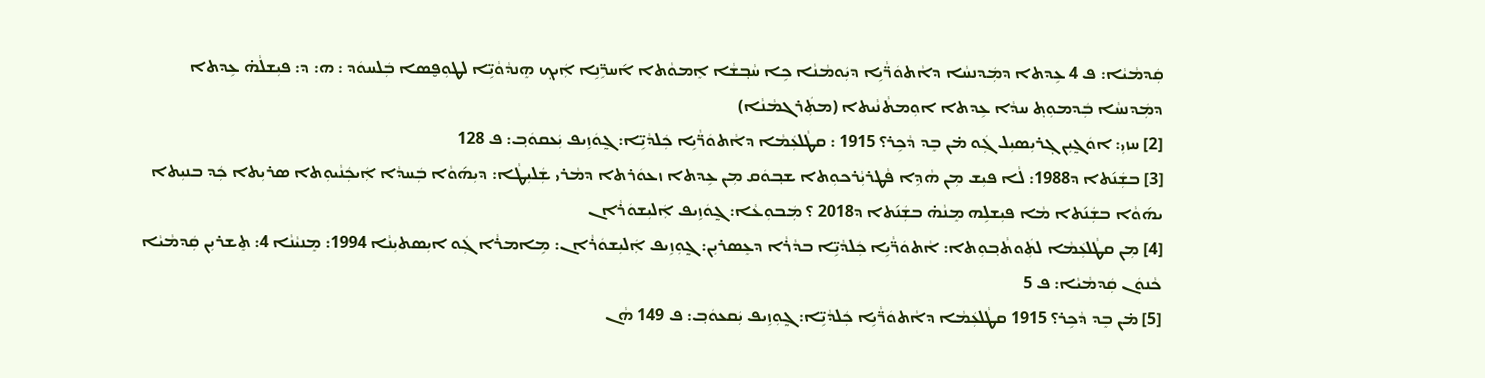ܩܲܕܡܵܝܵܐ: ܦ 4 ܥܹܕܬܐ ܕܡܲܕܢܚܵܐ ܕܐܵܬܘܿܖ̈ܵܝܹܐ ܕܝܲܘܡܵܢܵܐ ܟܹܐ ܚܵܒ݂ܫܵܐ ܐܸܡܘܵܬܐ ܐ݇ܚܖܹ̈ܢܹܐ ܐܲܝܟ݂ ܗܸܢܕܵܘܵܝܹ̈ܐ ܠܛܘܼܦ̮ܣܐ ܒܲܠܚܘܿܕ : ܗ: ܕ: ܦܝܼܫܠܵܗ̇ ܥܹܕܬܐ ܕܡܲܕܢܚܵܐ ܒܲܕܡܘܼܬ݂ ܚܕܵܐ ܥܹܕܬܐ ܐܘܼܡܬܵܢܵܝܬܐ (ܡܬܲܪܓܡܵܢܵܐ)
[2] ܚܙܝܼ: ܐܘܿܓ̰ܝܼܢ ܓ݂ܪܝܼܣܝܼܠ ܓܲܘ ܡ̇ܢ ܒܸܕ ܕܵܟܹܪ؟ 1915 : ܩܛܵܠܥܲܡܵܐ ܕܐܵܬܘܿܖ̈ܵܝܹܐ ܟܲܠܕܵܝܹ̈ܐ: ܓ̰ܘܿܙܹܝܦ ܝܲܥܩܘܿܒ݂: ܦ 128
[3] ܒܫܲܢ݇ܬܐ ܕ1988: ܠܵܐ ܦܝܼܫ ܡܼܢ ܗܵܕܹܐ ܦܵܛܪܝܼܵܪܟܘܼܬܐ ܫܒ݂ܘܿܩ ܡܼܢ ܥܹܕܬܐ ܙܥܘܿܪܬܐ ܕܡܵܪܝ ܫܲܠܝܼܛܵܐ: ܕܝܼܗ݇ܘܵܐ ܒܲܚܕܵܐ ܐܲܝܟܲܢܵܝܘܼܬܐ ܣܪܝܼܬܐ ܟܲܕ ܒܢܝܼܬܐ ܝܗ݇ܘܵܐ ܒܫܲܢ݇ܬܐ ܡܵܐ ܦܝܼܫܠܹܗ ܡܸܢܵܗ̇ ܒܫܲܢ݇ܬܐ ܕ2018 ؟ ܡܲܒܘܼܥܵܐ: ܓ̰ܘܿܙܹܝܦ ܐܲܠܝܼܫܘܿܪܵܐܢ
[4] ܡܼܢ ܩܛܵܠܥܲܡܵܐ ܠܬܲܘܬܵܒ݂ܘܼܬܐ: ܐܵܬܘܿܖ̈ܵܝܹܐ ܟܲܠܕܵܝܹ̈ܐ ܒܕܵܪܵܐ ܕܥܸܣܪܝܼܢ: ܓ̰ܘܼܙܹܝܦ ܐܲܠܝܼܫܘܿܪܵܐܢ: ܡܹܐܡܪܵܐ ܓܲܘ ܐܝܼܣܬܝܼܢܵܐ 1994: ܡܸܢܝܵܢܵܐ 4: ܬܸܫܪܝܼܢ ܩܲܕܡܵܝܵܐ ܟܵܢܘܿܢ ܩܲܕܡܵܝܵܐ: ܦ 5
[5] ܡ̇ܢ ܒܸܕ ܕܵܟܹܪ؟ 1915 ܩܛܵܠܥܲܡܵܐ ܕܐܵܬܘܿܖ̈ܵܝܹܐ ܟܲܠܕܵܝܹ̈ܐ: ܓ̰ܘܼܙܹܝܦ ܝܲܩܥܘܿܒ݂: ܦ 149 ܗܵܢ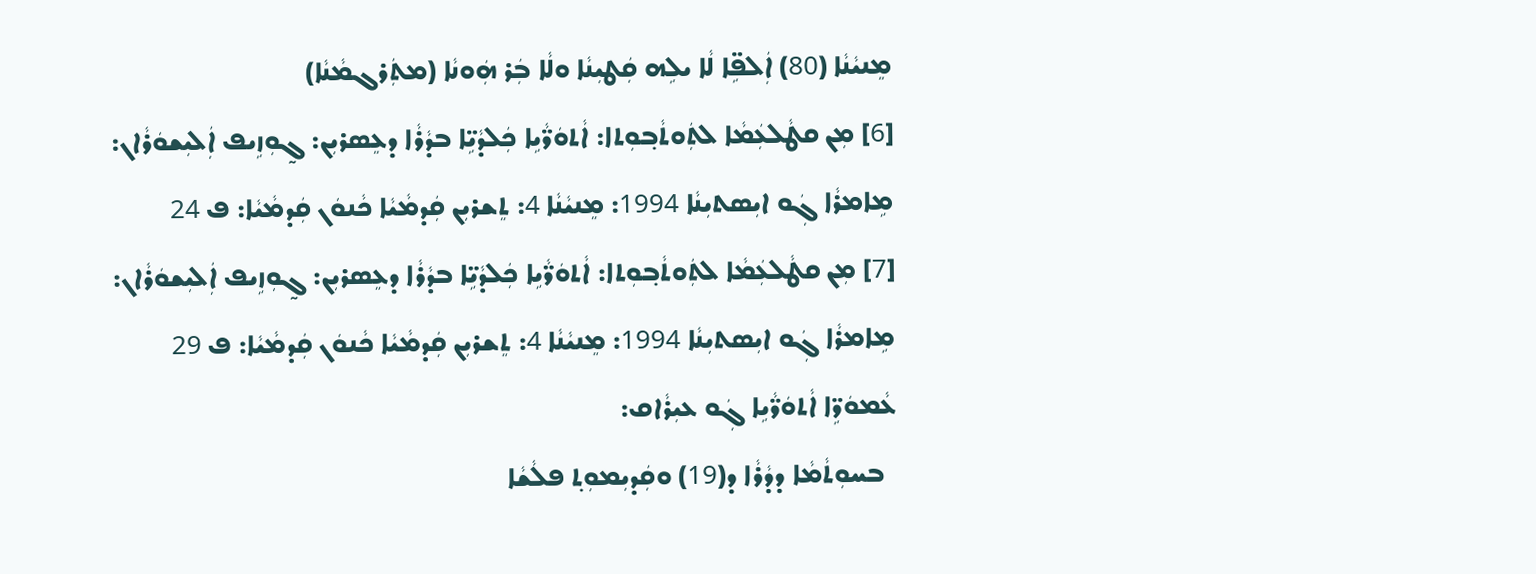ܡܸܢܝܵܢܵܐ (80) ܐܲܠܦܹ̈ܐ ܠܵܐ ܝܠܹܗ ܩܲܛܝܼܢܵܐ ܘܠܵܐ ܒܲܪ ܗܲܘܢܵܐ (ܡܬܲܪܓܡܵܢܵܐ)
[6] ܡܼܢ ܩܛܵܠܥܲܡܵܐ ܠܬܲܘܬܵܒ݂ܘܼܬܐ: ܐܵܬܘܿܖ̈ܵܝܹܐ ܟܲܠܕܵܝܹ̈ܐ ܒܕܵܪܵܐ ܕܥܸܣܪܝܼܢ: ܓ̰ܘܼܙܹܝܦ ܐܲܠܝܼܫܘܿܪܵܐܢ: ܡܹܐܡܪܵܐ ܓܲܘ ܐܝܼܣܬܝܼܢܵܐ 1994: ܡܸܢܝܵܢܵܐ 4: ܬܸܫܪܝܼܢ ܩܲܕܡܵܝܵܐ ܟܵܢܘܿܢ ܩܲܕܡܵܝܵܐ: ܦ 24
[7] ܡܼܢ ܩܛܵܠܥܲܡܵܐ ܠܬܲܘܬܵܒ݂ܘܼܬܐ: ܐܵܬܘܿܖ̈ܵܝܹܐ ܟܲܠܕܵܝܹ̈ܐ ܒܕܵܪܵܐ ܕܥܸܣܪܝܼܢ: ܓ̰ܘܼܙܹܝܦ ܐܲܠܝܼܫܘܿܪܵܐܢ: ܡܹܐܡܪܵܐ ܓܲܘ ܐܝܼܣܬܝܼܢܵܐ 1994: ܡܸܢܝܵܢܵܐ 4: ܬܸܫܪܝܼܢ ܩܲܕܡܵܝܵܐ ܟܵܢܘܿܢ ܩܲܕܡܵܝܵܐ: ܦ 29
ܥܵܡܘܿܖܹ̈ܐ ܐܵܬܘܿܖ̈ܵܝܹܐ ܓܲܘ ܥܝܼܪܵܐܩ:
  ܒܚܘܼܬܵܡܵܐ ܕܕܵܪܵܐ ܕ(19) ܘܩܲܕܝܼܡܘܼܬ݂ ܦܠܵܫܵܐ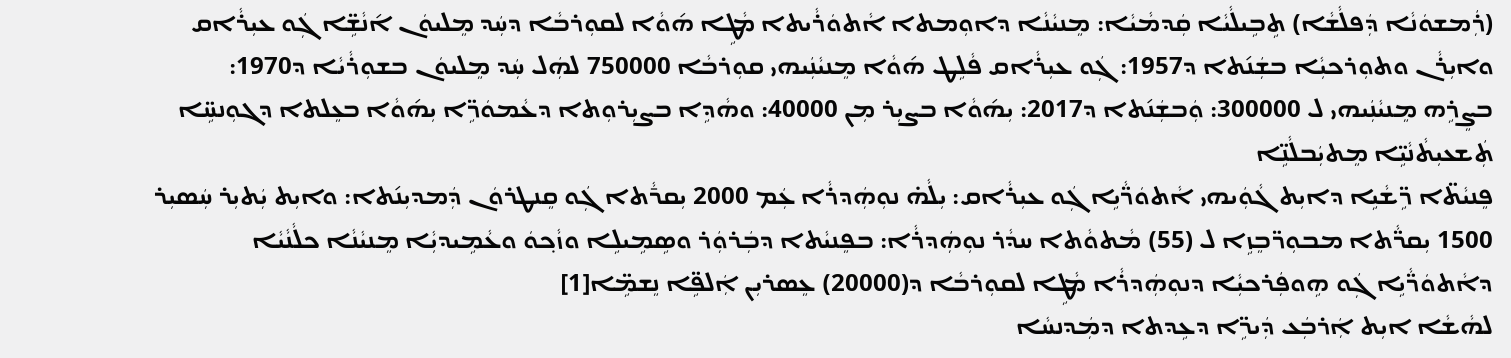(ܪܲܡܫܘܿܢܵܐ ܕܲܦܠܵܫܵܐ) ܬܹܒܹܝܠܵܝܵܐ ܩܲܕܡܵܝܵܐ: ܡܸܢܝܵܢܵܐ ܕܐܘܼܡܬܐ ܐܵܬܘܿܪܵܝܬܐ ܡܵܛܹܐ ܗ݇ܘܵܐ ܠܩܘܼܪܒܵܐ ܕܚܲܕ ܡܸܠܝܘܿܢ ܐ݇ܢܵܫܹ̈ܐ ܓܲܘ ܥܝܼܪܵܐܩ ܘܐܝܼܪܵܢ ܘܬܘܼܪܟܝܼܵܐ ܒܫܲܢ݇ܬܐ ܕ1957: ܓܲܘ ܥܝܼܪܵܐܩ ܦܵܠܹܛ ܗ݇ܘܵܐ ܡܸܢܝܵܢܲܝܗܝ ܩܘܼܪܒܵܐ 750000 ܠܗܲܠ ܚܲܕ ܡܸܠܝܘܿܢ ܒܫܘܼܪܵܝܵܐ ܕ1970: ܒܨܸܪܹܗ ܡܸܢܝܵܢܲܝܗܝ ܠ 300000: ܘܲܒܫܲܢ݇ܬܐ ܕ2017: ܝܼܗ݇ܘܵܐ ܒܨܝܼܪ ܡܼܢ 40000: ܘܗܵܕܹܐ ܒܨܝܼܪܘܼܬܐ ܕܥܵܡܘܿܖܹ̈ܐ ܝܼܗ݇ܘܵܐ ܒܥܸܠܬܐ ܕܓܘܼܢܚܹ̈ܐ ܬܲܫܥܝܼܬܵܢܵܝܹ̈ܐ ܡܸܬܝܲܒܠܵܢܹ̈ܐ
ܦܸܢܝܵܬ̈ܐ ܖܹ̈ܫܵܝܹܐ ܕܐܝܼܬ ܓܵܘܲܝܗܝ ܐܵܬܘܿܖ̈ܵܝܹܐ ܓܲܘ ܥܝܼܪܵܐܩ: ܝܼܠܵܗ̇ ܢܘܼܗܲܕܪܵܐ ܥܲܡ 2000 ܝܼܩܖ̄ܵܬܐ ܓܲܘ ܩܸܢܛܪܘܿܢ ܕܲܡܕܝܼܢ݇ܬܐ: ܘܐܝܼܬ ܝܲܬܝܼܪ ܚܲܣܝܼܪ 1500 ܝܼܩܖ̈ܵܬܐ ܡܒܘܼܖ̈ܒܸܙܹܐ ܠ (55) ܡܵܬܘܵܬܐ ܚܕܵܪ ܢܘܼܗܲܕܪܵܐ: ܒܦܸܢܝܵܬܐ ܕܒܲܪܘܲܪ ܘܣܹܡܹܝܠܹܐ ܘܙܵܟ݂ܘܿ ܘܥܵܡܹܝܕܝܼܵܐ ܡܸܢܝܵܢܵܐ ܟܠܵܢܵܝܵܐ ܕܐܵܬܘܿܖ̈ܵܝܹܐ ܓܲܘ ܗܹܘܦܲܪܟܝܼܵܐ ܕܢܘܼܗܲܕܪܵܐ ܡܵܛܹܐ ܠܩܘܼܪܒܵܐ ܕ(20000) ܥܸܣܪܝܼܢ ܐܲܠܦܹ̈ܐ ܢܸܫܡܹ̈ܐ[1]
ܠܗܵܫܵܐ ܐܝܼܬ ܐܲܪܒܲܥ ܕܲܝܖܹ̈ܐ ܕܥܹܕܬܐ ܕܡܲܕܢܚܵܐ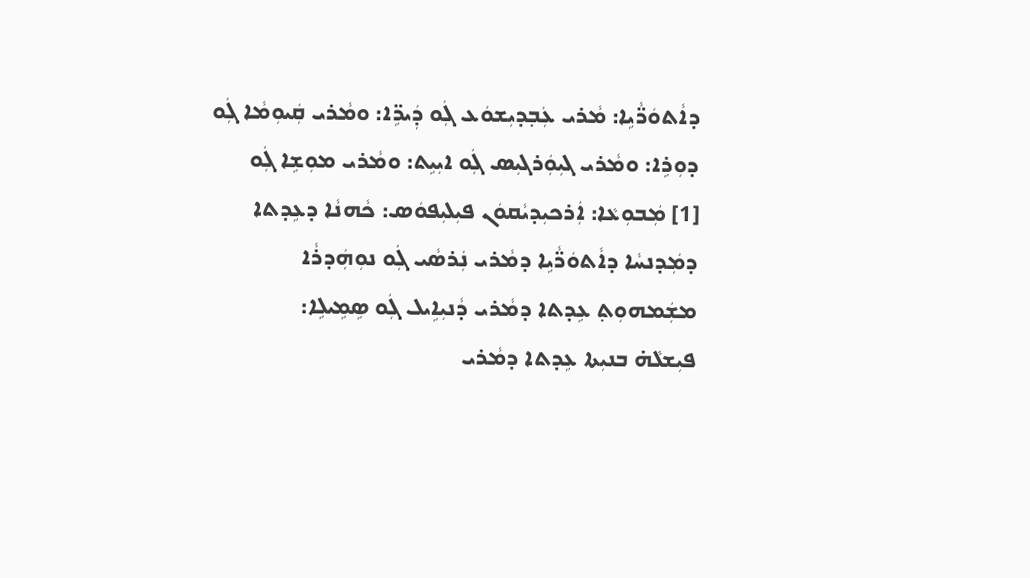ܕܐܵܬܘܿܖ̈ܵܝܹܐ: ܡܵܪܝ ܥܲܒ݂ܕܝܼܫܘܿܥ ܓܲܘ ܕܲܝܖܹ̈ܐ: ܘܡܵܪܝ ܩܲܝܘܼܡܵܐ ܓܲܘ ܕܘܼܪܹܐ: ܘܡܵܪܝ ܓܝܼܘܲܪܓܝܼܣ ܓܲܘ ܐܝܼܝܹܬ: ܘܡܵܪܝ ܡܘܼܫܹܐ ܓܲܘ
[1] ܡܲܒܘܼܥܵܐ: ܐܲܪܟܝܼܕܝܵܩܘܿܢ ܦܝܼܠܝܼܦܘܿܣ: ܟܵܗܢܵܐ ܕܥܹܕܬܐ ܕܡܲܕܢܚܵܐ ܕܐܵܬܘܿܖ̈ܵܝܹܐ ܕܡܵܪܝ ܢܲܪܣܵܝ ܓܲܘ ܢܘܼܗܲܕܪܵܐ
ܡܫܲܡܗܘܼܬ݂ ܥܹܕܬܐ ܕܡܵܪܝ ܕܵܢܝܼܐܹܝܠ ܓܲܘ ܣܹܡܹܝܠܹܐ:
ܦܝܼܫܠܵܗ̇ ܒܢܝܼܬܐ ܥܹܕܬܐ ܕܡܵܪܝ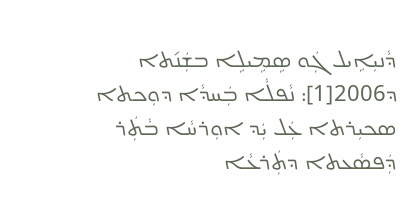ܕܵܢܝܼܐܹܝܠ ܓܲܘ ܣܹܡܹܝܠܹܐ ܒܫܲܢ݇ܬܐ ܕ2006[1]: ܢܵܦܠܵܐ ܒܲܚܕܵܐ ܕܘܼܟܬܐ ܣܟܝܼܪܬܐ ܥܲܠ ܝܲܕ ܐܘܼܪܚܵܐ ܒܵܬܲܪ ܕܲܦܣܵܥܬܐ ܕܬܲܪܥܵܐ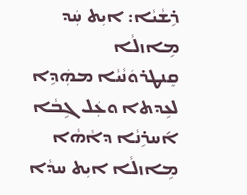ܪܹܫܵܝܵܐ: ܐܝܼܬ ܚܲܕ ܡܹܐܙܠܵܐ ܩܸܢܛܪܘܿܢܵܝܵܐ ܡܗܲܕܹܐ ܠܥܹܕܬܐ ܘܥܲܠ ܓܹܒܵܐ ܐ݇ܚܪܹܢܵܐ ܕܐܵܗܵܐ ܡܹܐܙܠܵܐ ܐܝܼܬ ܚܕܵܐ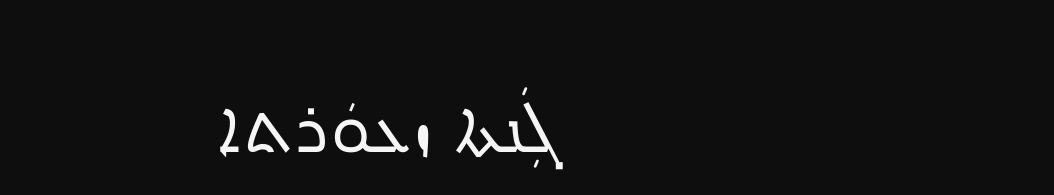ܓܲܢܬܐ ܙܥܘܿܪܬܐ